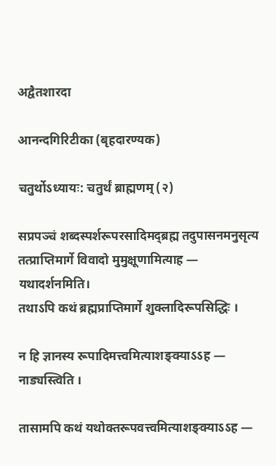अद्वैतशारदा

आनन्दगिरिटीका (बृहदारण्यक)

चतुर्थोऽध्यायः: चतुर्थं ब्राह्मणम् (२)

सप्रपञ्चं शब्दस्पर्शरूपरसादिमद्ब्रह्म तदुपासनमनुसृत्य तत्प्राप्तिमार्गे विवादो मुमुक्षूणामित्याह —
यथादर्शनमिति।
तथाऽपि कथं ब्रह्मप्राप्तिमार्गे शुक्लादिरूपसिद्धिः ।

न हि ज्ञानस्य रूपादिमत्त्वमित्याशङ्क्याऽऽह —
नाड्यस्त्विति ।

तासामपि कथं यथोक्तरूपवत्त्वमित्याशङ्क्याऽऽह —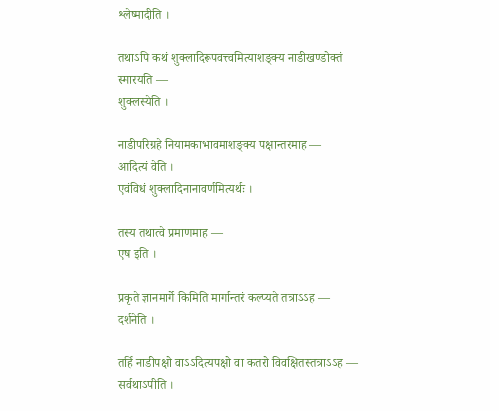श्लेष्मादीति ।

तथाऽपि कथं शुक्लादिरूपवत्त्वमित्याशङ्क्य नाडीखण्डोक्तं स्मारयति —
शुक्लस्येति ।

नाडीपरिग्रहे नियामकाभावमाशङ्क्य पक्षान्तरमाह —
आदित्यं वेति ।
एवंविधं शुक्लादिनानावर्णमित्यर्थः ।

तस्य तथात्वे प्रमाणमाह —
एष इति ।

प्रकृते ज्ञानमार्गे किमिति मार्गान्तरं कल्प्यते तत्राऽऽह —
दर्शनेति ।

तर्हि नाडीपक्षो वाऽऽदित्यपक्षो वा कतरो विवक्षितस्तत्राऽऽह —
सर्वथाऽपीति ।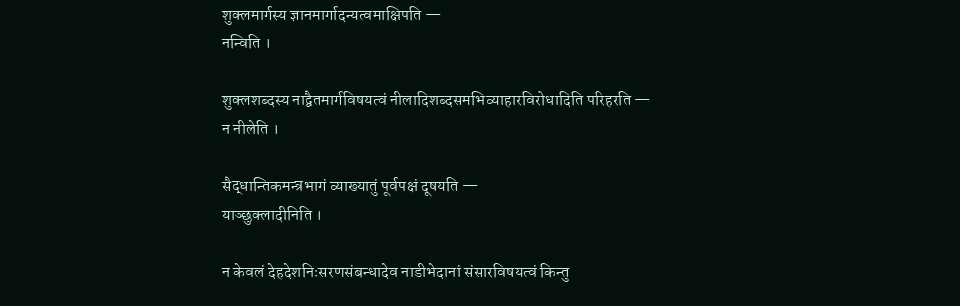शुक्लमार्गस्य ज्ञानमार्गादन्यत्वमाक्षिपति —
नन्विति ।

शुक्लशब्दस्य नाद्वैतमार्गविषयत्वं नीलादिशब्दसमभिव्याहारविरोधादिति परिहरति —
न नीलेति ।

सैद्धान्तिकमन्त्रभागं व्याख्यातुं पूर्वपक्षं दूषयति —
याञ्छुक्लादीनिति ।

न केवलं देहदेशनिःसरणसंबन्धादेव नाडीभेदानां संसारविषयत्वं किन्तु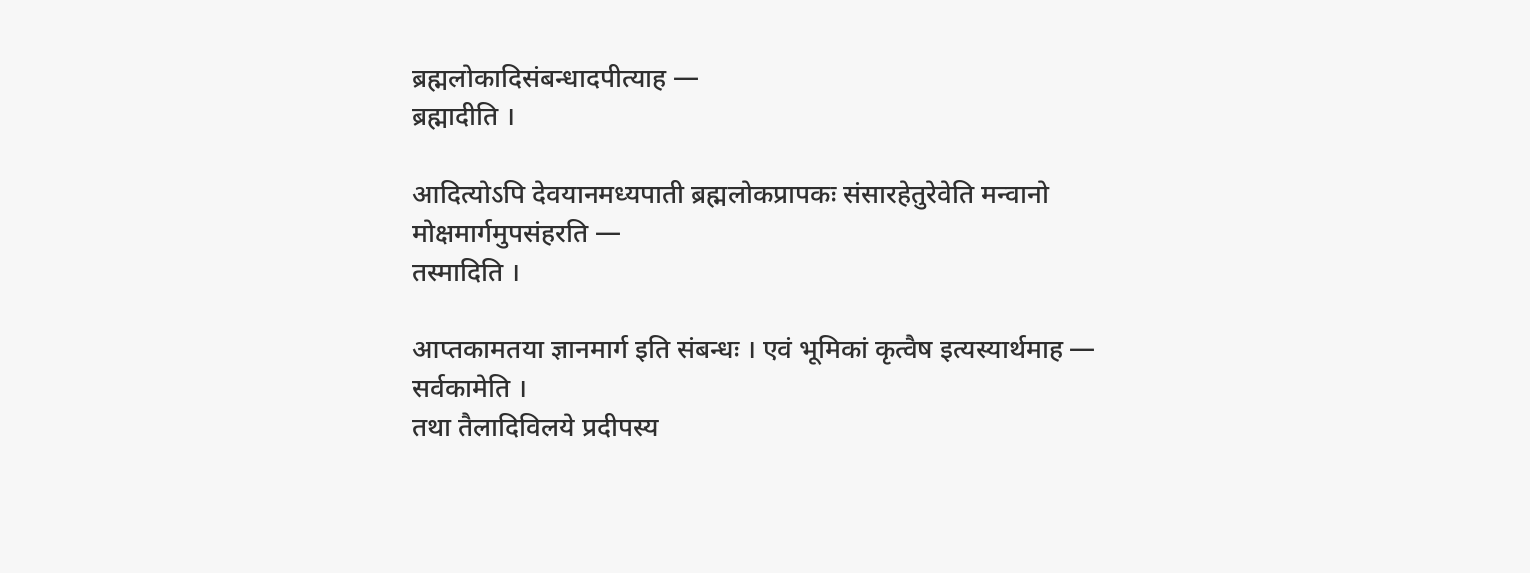ब्रह्मलोकादिसंबन्धादपीत्याह —
ब्रह्मादीति ।

आदित्योऽपि देवयानमध्यपाती ब्रह्मलोकप्रापकः संसारहेतुरेवेति मन्वानो मोक्षमार्गमुपसंहरति —
तस्मादिति ।

आप्तकामतया ज्ञानमार्ग इति संबन्धः । एवं भूमिकां कृत्वैष इत्यस्यार्थमाह —
सर्वकामेति ।
तथा तैलादिविलये प्रदीपस्य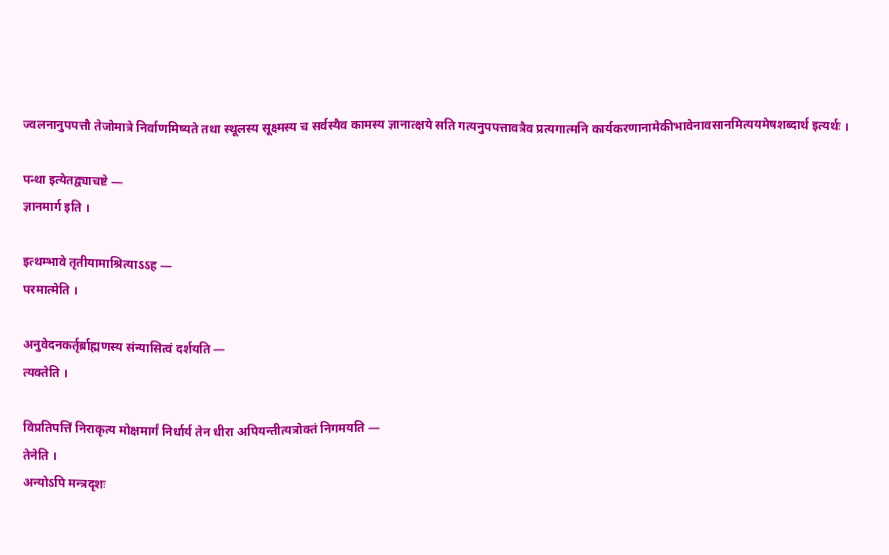ज्वलनानुपपत्तौ तेजोमात्रे निर्वाणमिष्यते तथा स्थूलस्य सूक्ष्मस्य च सर्वस्यैव कामस्य ज्ञानात्क्षये सति गत्यनुपपत्तावत्रैव प्रत्यगात्मनि कार्यकरणानामेकीभावेनावसानमित्ययमेषशब्दार्थ इत्यर्थः ।

पन्था इत्येतद्व्याचष्टे —
ज्ञानमार्ग इति ।

इत्थम्भावे तृतीयामाश्रित्याऽऽह —
परमात्मेति ।

अनुवेदनकर्तृर्ब्राह्मणस्य संन्यासित्वं दर्शयति —
त्यक्तेति ।

विप्रतिपत्तिं निराकृत्य मोक्षमार्गं निर्धार्य तेन धीरा अपियन्तीत्यत्रोक्तं निगमयति —
तेनेति ।
अन्योऽपि मन्त्रदृशः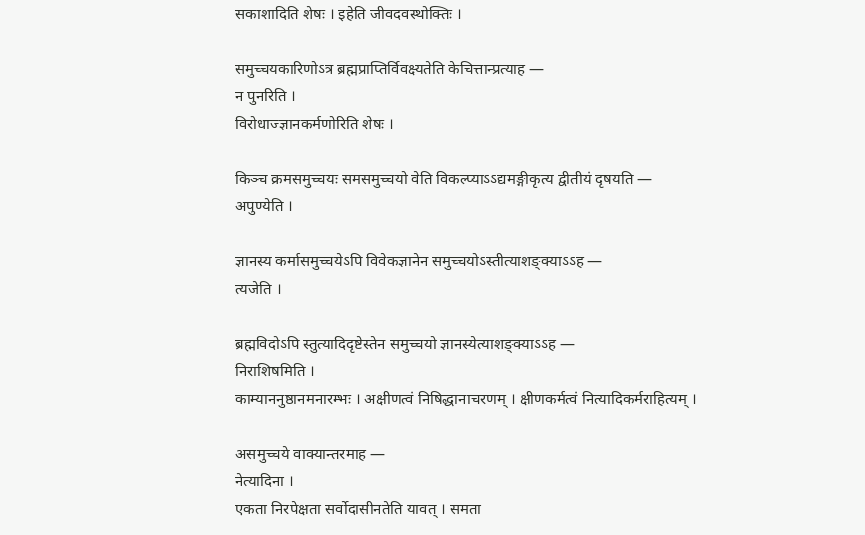सकाशादिति शेषः । इहेति जीवदवस्थोक्तिः ।

समुच्चयकारिणोऽत्र ब्रह्मप्राप्तिर्विवक्ष्यतेति केचित्तान्प्रत्याह —
न पुनरिति ।
विरोधाज्ज्ञानकर्मणोरिति शेषः ।

किञ्च क्रमसमुच्चयः समसमुच्चयो वेति विकल्प्याऽऽद्यमङ्गीकृत्य द्वीतीयं दृषयति —
अपुण्येति ।

ज्ञानस्य कर्मासमुच्चयेऽपि विवेकज्ञानेन समुच्चयोऽस्तीत्याशङ्क्याऽऽह —
त्यजेति ।

ब्रह्मविदोऽपि स्तुत्यादिदृष्टेस्तेन समुच्चयो ज्ञानस्येत्याशङ्क्याऽऽह —
निराशिषमिति ।
काम्याननुष्ठानमनारम्भः । अक्षीणत्वं निषिद्धानाचरणम् । क्षीणकर्मत्वं नित्यादिकर्मराहित्यम् ।

असमुच्चये वाक्यान्तरमाह —
नेत्यादिना ।
एकता निरपेक्षता सर्वोदासीनतेति यावत् । समता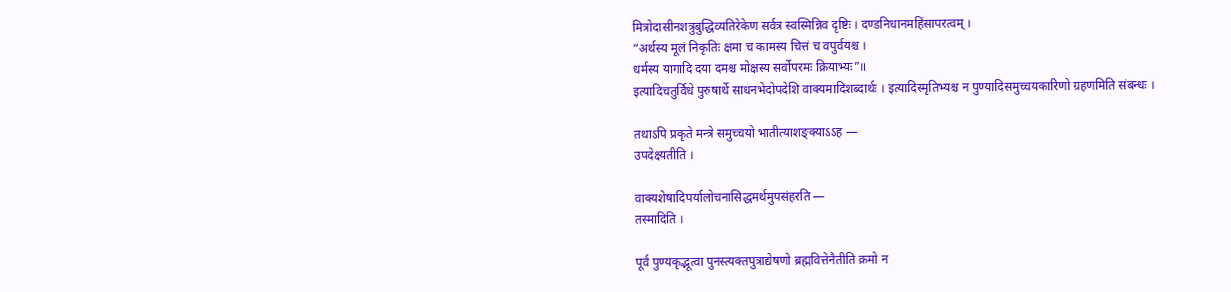मित्रोदासीनशत्रुबुद्धिव्यतिरेकेण सर्वत्र स्वस्मिन्निव दृष्टिः । दण्डनिधानमहिंसापरत्वम् ।
“अर्थस्य मूलं निकृतिः क्षमा च कामस्य चित्तं च वपुर्वयश्च ।
धर्मस्य यागादि दया दमश्च मोक्षस्य सर्वोपरमः क्रियाभ्यः”॥
इत्यादिचतुर्विधे पुरुषार्थे साधनभेदोपदेशि वाक्यमादिशब्दार्थः । इत्यादिस्मृतिभ्यश्च न पुण्यादिसमुच्चयकारिणो ग्रहणमिति संबन्धः ।

तथाऽपि प्रकृते मन्त्रे समुच्चयो भातीत्याशङ्क्याऽऽह —
उपदेक्ष्यतीति ।

वाक्यशेषादिपर्यालोचनासिद्धमर्थमुपसंहरति —
तस्मादिति ।

पूर्वं पुण्यकृद्भूत्वा पुनस्त्यक्तपुत्राद्येषणो ब्रह्मवित्तेनैतीति क्रमो न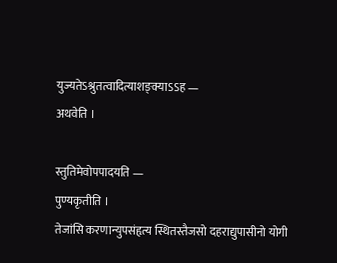युज्यतेऽश्रुतत्वादित्याशङ्क्याऽऽह —
अथवेति ।

स्तुतिमेवोपपादयति —
पुण्यकृतीति ।
तेजांसि करणान्युपसंहृत्य स्थितस्तैजसो दहराद्युपासीनो योगी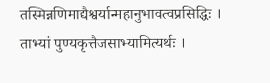तस्मिन्नणिमाद्यैश्वर्यान्महानुभावत्वप्रसिद्धिः । ताभ्यां पुण्यकृत्तैजसाभ्यामित्यर्थः ।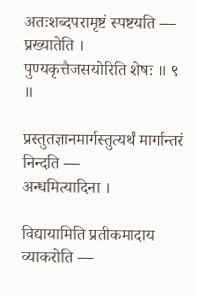अतःशब्दपरामृष्टं स्पष्टयति —
प्रख्यातेति ।
पुण्यकृत्तैजसयोरिति शेषः ॥ ९ ॥

प्रस्तुतज्ञानमार्गस्तुत्यर्थं मार्गान्तरं निन्दति —
अन्धमित्यादिना ।

विद्यायामिति प्रतीकमादाय व्याकरोति —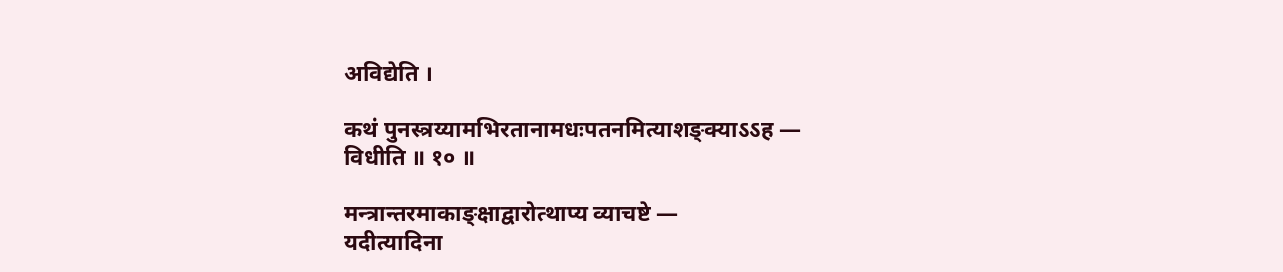अविद्येति ।

कथं पुनस्त्रय्यामभिरतानामधःपतनमित्याशङ्क्याऽऽह —
विधीति ॥ १० ॥

मन्त्रान्तरमाकाङ्क्षाद्वारोत्थाप्य व्याचष्टे —
यदीत्यादिना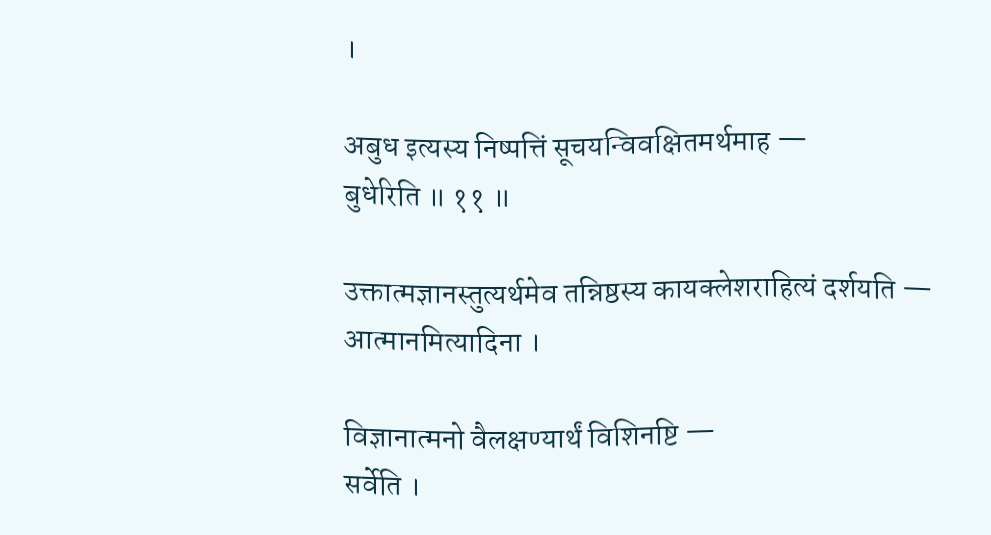।

अबुध इत्यस्य निष्पत्तिं सूचयन्विवक्षितमर्थमाह —
बुधेरिति ॥ ११ ॥

उक्तात्मज्ञानस्तुत्यर्थमेव तन्निष्ठस्य कायक्लेशराहित्यं दर्शयति —
आत्मानमित्यादिना ।

विज्ञानात्मनो वैलक्षण्यार्थं विशिनष्टि —
सर्वेति ।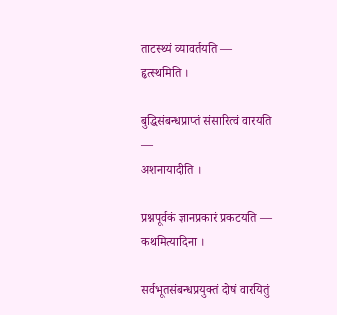ताटस्थ्यं व्यावर्तयति —
हृत्स्थमिति ।

बुद्धिसंबन्धप्राप्तं संसारित्वं वारयति —
अशनायादीति ।

प्रश्नपूर्वकं ज्ञानप्रकारं प्रकटयति —
कथमित्यादिना ।

सर्वभूतसंबन्धप्रयुक्तं दोषं वारयितुं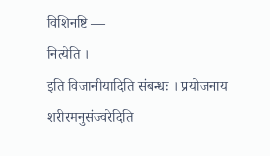विशिनष्टि —
नित्येति ।
इति विजानीयादिति संबन्धः । प्रयोजनाय शरीरमनुसंज्वरेदिति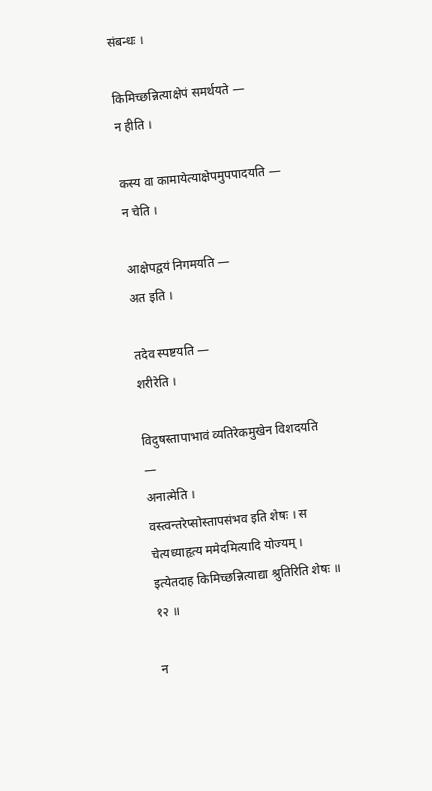संबन्धः ।

किमिच्छन्नित्याक्षेपं समर्थयते —
न हीति ।

कस्य वा कामायेत्याक्षेपमुपपादयति —
न चेति ।

आक्षेपद्वयं निगमयति —
अत इति ।

तदेव स्पष्टयति —
शरीरेति ।

विदुषस्तापाभावं व्यतिरेकमुखेन विशदयति —
अनात्मेति ।
वस्त्वन्तरेप्सोस्तापसंभव इति शेषः । स चेत्यध्याहृत्य ममेदमित्यादि योज्यम् । इत्येतदाह किमिच्छन्नित्याद्या श्रुतिरिति शेषः ॥ १२ ॥

न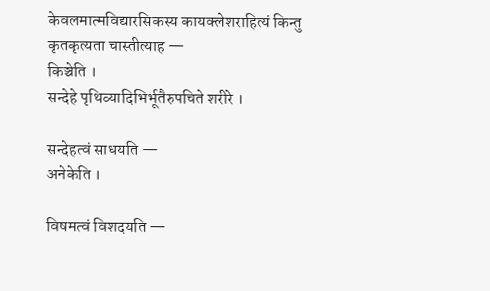केवलमात्मविद्यारसिकस्य कायक्लेशराहित्यं किन्तु कृतकृत्यता चास्तीत्याह —
किञ्चेति ।
सन्देहे पृथिव्यादिभिर्भूतैरुपचिते शरीरे ।

सन्देहत्वं साधयति —
अनेकेति ।

विषमत्वं विशदयति —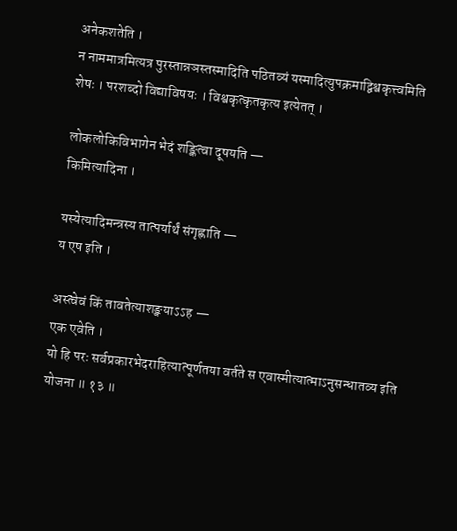अनेकशतेति ।
न नाममात्रमित्यत्र पुरस्तान्नञस्तस्मादिति पठितव्यं यस्मादित्युपक्रमाद्विश्वकृत्त्वमिति शेषः । परशब्दो विद्याविषयः । विश्वकृत्कृतकृत्य इत्येतत् ।

लोकलोकिविभागेन भेदं शङ्कित्वा दूषयति —
किमित्यादिना ।

यस्येत्यादिमन्त्रस्य तात्पर्यार्थं संगृह्णाति —
य एष इति ।

अस्त्वेवं किं तावतेत्याशङ्क्याऽऽह —
एक एवेति ।
यो हि परः सर्वप्रकारभेदराहित्यात्पूर्णतया वर्तते स एवास्मीत्यात्माऽनुसन्धातव्य इति योजना ॥ १३ ॥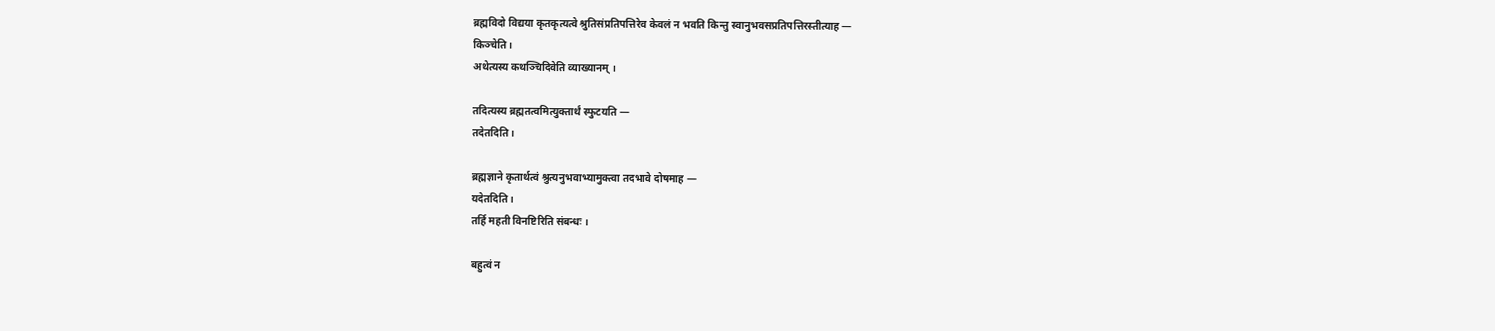ब्रह्मविदो विद्यया कृतकृत्यत्वे श्रुतिसंप्रतिपत्तिरेव केवलं न भवति किन्तु स्वानुभवसप्रतिपत्तिरस्तीत्याह —
किञ्चेति ।
अथेत्यस्य कथञ्चिदिवेति व्याख्यानम् ।

तदित्यस्य ब्रह्मतत्वमित्युक्तार्थं स्फुटयति —
तदेतदिति ।

ब्रह्मज्ञाने कृतार्थत्वं श्रुत्यनुभवाभ्यामुक्त्वा तदभावे दोषमाह —
यदेतदिति ।
तर्हि महती विनष्टिरिति संबन्धः ।

बहुत्वं न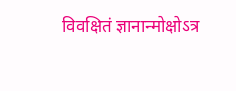विवक्षितं ज्ञानान्मोक्षोऽत्र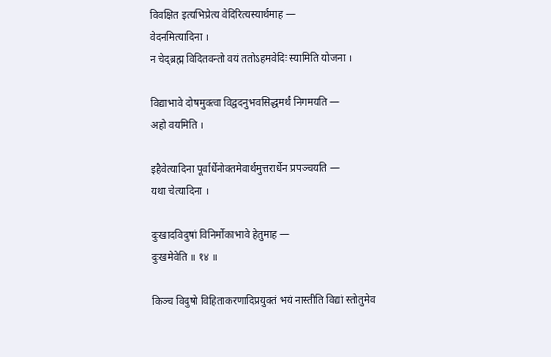विवक्षित इत्यभिप्रेत्य वेदिरित्यस्यार्थमाह —
वेदनमित्यादिना ।
न चेद्ब्रह्म विदितवन्तो वयं ततोऽहमवेदिः स्यामिति योजना ।

विद्याभावे दोषमुक्त्वा विद्वदनुभवसिद्धमर्थं निगमयति —
अहो वयमिति ।

इहैवेत्यादिना पूर्वार्धेनोक्तमेवार्थमुत्तरार्धेन प्रपञ्चयति —
यथा चेत्यादिना ।

दुःखादविदुषां विनिर्मोकाभावे हेतुमाह —
दुःखमेवेति ॥ १४ ॥

किञ्च विदुषो विहिताकरणादिप्रयुक्तं भयं नास्तीति विद्यां स्तोतुमेव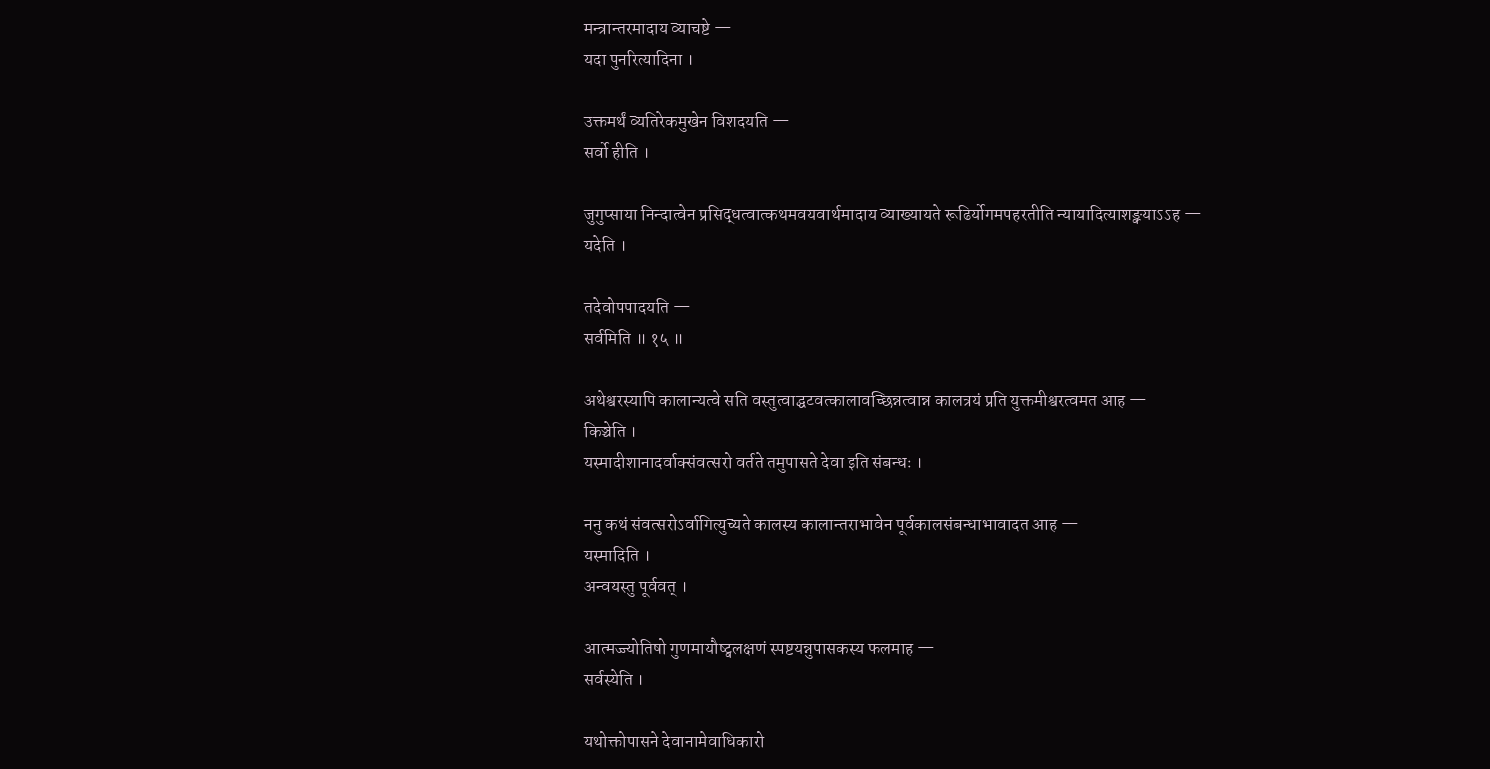मन्त्रान्तरमादाय व्याचष्टे —
यदा पुनरित्यादिना ।

उक्तमर्थं व्यतिरेकमुखेन विशदयति —
सर्वो हीति ।

जुगुप्साया निन्दात्वेन प्रसिद्धत्वात्कथमवयवार्थमादाय व्याख्यायते रूढिर्योगमपहरतीति न्यायादित्याशङ्क्याऽऽह —
यदेति ।

तदेवोपपादयति —
सर्वमिति ॥ १५ ॥

अथेश्वरस्यापि कालान्यत्वे सति वस्तुत्वाद्घटवत्कालावच्छिन्नत्वान्न कालत्रयं प्रति युक्तमीश्वरत्वमत आह —
किञ्चेति ।
यस्मादीशानादर्वाक्संवत्सरो वर्तते तमुपासते देवा इति संबन्धः ।

ननु कथं संवत्सरोऽर्वागित्युच्यते कालस्य कालान्तराभावेन पूर्वकालसंबन्धाभावादत आह —
यस्मादिति ।
अन्वयस्तु पूर्ववत् ।

आत्मज्ज्योतिषो गुणमायौष्ट्वलक्षणं स्पष्टयन्नुपासकस्य फलमाह —
सर्वस्येति ।

यथोक्तोपासने देवानामेवाधिकारो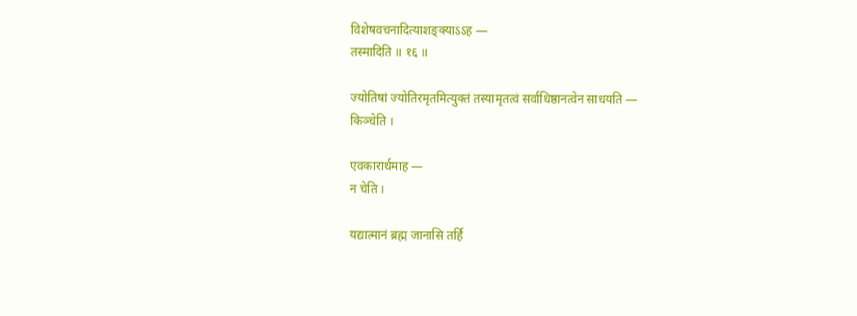विशेषवचनादित्याशङ्क्याऽऽह —
तस्मादिति ॥ १६ ॥

ज्योतिषां ज्योतिरमृतमित्युक्तं तस्यामृतत्वं सर्वाधिष्ठानत्वेन साधयति —
किञ्चेति ।

एवकारार्थमाह —
न चेति ।

यद्यात्मानं ब्रह्म जानासि तर्हि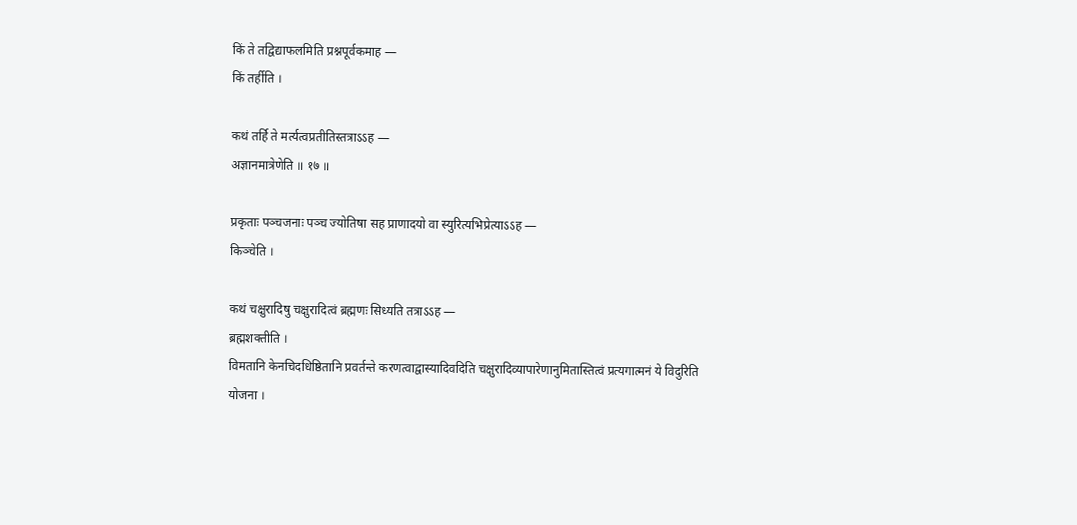किं ते तद्विद्याफलमिति प्रश्नपूर्वकमाह —
किं तर्हीति ।

कथं तर्हि ते मर्त्यत्वप्रतीतिस्तत्राऽऽह —
अज्ञानमात्रेणेति ॥ १७ ॥

प्रकृताः पञ्चजनाः पञ्च ज्योतिषा सह प्राणादयो वा स्युरित्यभिप्रेत्याऽऽह —
किञ्चेति ।

कथं चक्षुरादिषु चक्षुरादित्वं ब्रह्मणः सिध्यति तत्राऽऽह —
ब्रह्मशक्तीति ।
विमतानि केनचिदधिष्ठितानि प्रवर्तन्ते करणत्वाद्वास्यादिवदिति चक्षुरादिव्यापारेणानुमितास्तित्वं प्रत्यगात्मनं ये विदुरिति योजना ।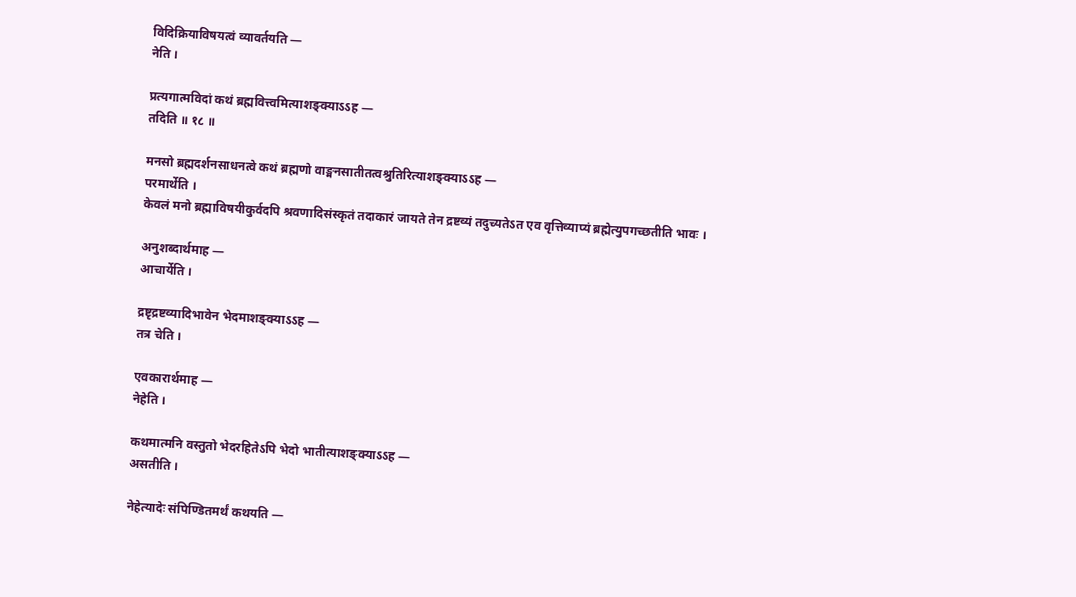विदिक्रियाविषयत्वं व्यावर्तयति —
नेति ।

प्रत्यगात्मविदां कथं ब्रह्मवित्त्वमित्याशङ्क्याऽऽह —
तदिति ॥ १८ ॥

मनसो ब्रह्मदर्शनसाधनत्वे कथं ब्रह्मणो वाङ्मनसातीतत्वश्रुतिरित्याशङ्क्याऽऽह —
परमार्थेति ।
केवलं मनो ब्रह्माविषयीकुर्वदपि श्रवणादिसंस्कृतं तदाकारं जायते तेन द्रष्टव्यं तदुच्यतेऽत एव वृत्तिव्याप्यं ब्रह्मेत्युपगच्छतीति भावः ।

अनुशब्दार्थमाह —
आचार्येति ।

द्रष्टृद्रष्टव्यादिभावेन भेदमाशङ्क्याऽऽह —
तत्र चेति ।

एवकारार्थमाह —
नेहेति ।

कथमात्मनि वस्तुतो भेदरहितेऽपि भेदो भातीत्याशङ्क्याऽऽह —
असतीति ।

नेहेत्यादेः संपिण्डितमर्थं कथयति —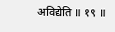अविद्येति ॥ १९ ॥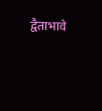द्वैताभावे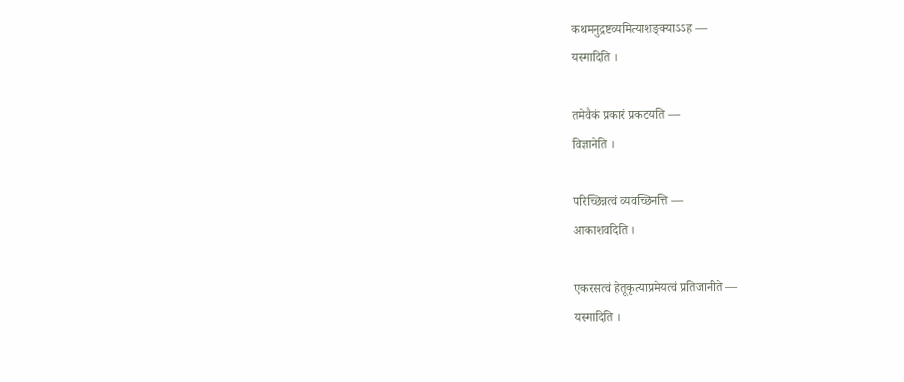कथमनुद्रष्टव्यमित्याशङ्क्याऽऽह —
यस्मादिति ।

तमेवैकं प्रकारं प्रकटयति —
विज्ञानेति ।

परिच्छिन्नत्वं व्यवच्छिनत्ति —
आकाशवदिति ।

एकरसत्वं हेतूकृत्याप्रमेयत्वं प्रतिजानीते —
यस्मादिति ।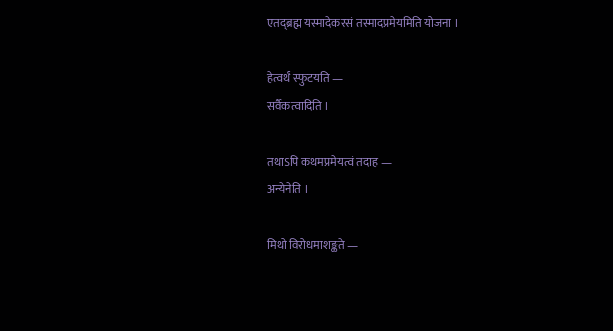एतद्ब्रह्म यस्मादेकरसं तस्मादप्रमेयमिति योजना ।

हेत्वर्थं स्फुटयति —
सर्वैकत्वादिति ।

तथाऽपि कथमप्रमेयत्वं तदाह —
अन्येनेति ।

मिथो विरोधमाशङ्कते —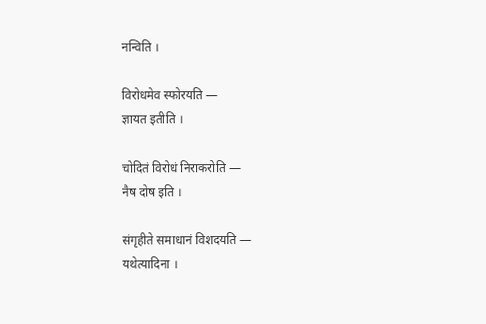नन्विति ।

विरोधमेव स्फोरयति —
ज्ञायत इतीति ।

चोदितं विरोधं निराकरोति —
नैष दोष इति ।

संगृहीते समाधानं विशदयति —
यथेत्यादिना ।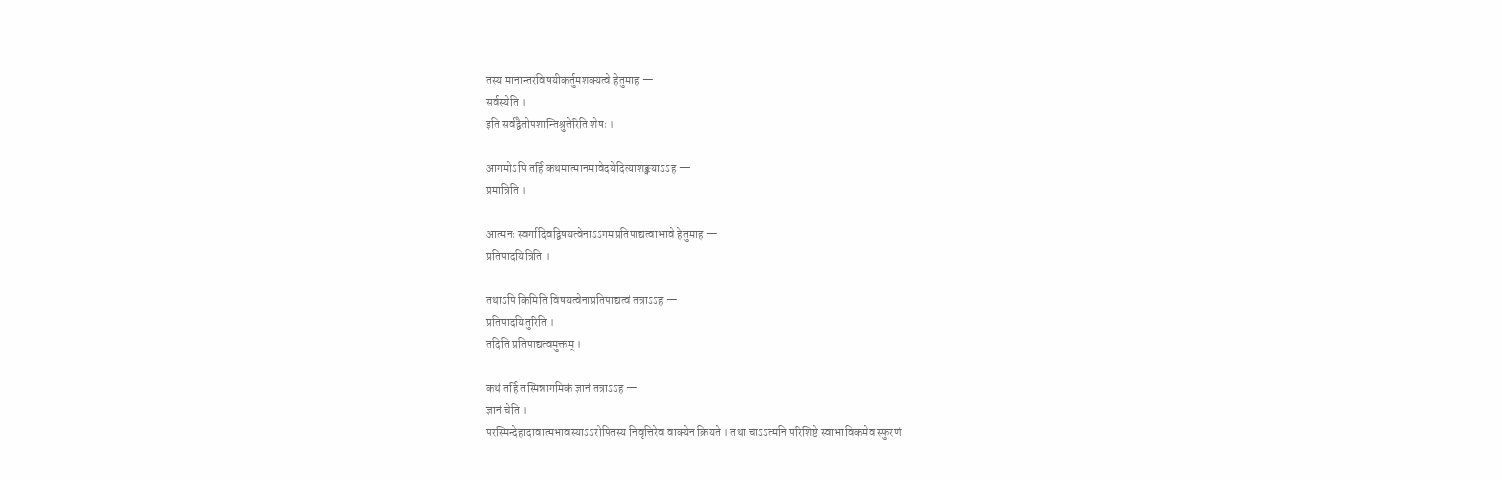तस्य मानान्तरविषयीकर्तुमशक्यत्वे हेतुमाह —
सर्वस्येति ।
इति सर्वद्वैतोपशान्तिश्रुतेरिति शेषः ।

आगमोऽपि तर्हि कथमात्मानमावेदयेदित्याशङ्क्याऽऽह —
प्रमात्रिति ।

आत्मनः स्वर्गादिवद्विषयत्वेनाऽऽगमप्रतिपाद्यत्वाभावे हेतुमाह —
प्रतिपादयित्रिति ।

तथाऽपि किमिति विषयत्वेनाप्रतिपाद्यत्वं तत्राऽऽह —
प्रतिपादयितुरिति ।
तदिति प्रतिपाद्यत्वमुक्तम् ।

कथं तर्हि तस्मिन्नागमिकं ज्ञानं तत्राऽऽह —
ज्ञानं चेति ।
परस्मिन्देहादावात्मभावस्याऽऽरोपितस्य निवृत्तिरेव वाक्येन क्रियते । तथा चाऽऽत्मनि परिशिष्टे स्वाभाविकमेव स्फुरणं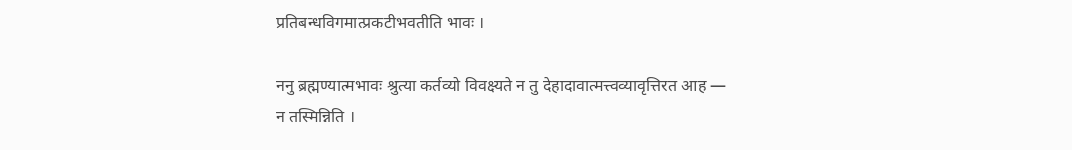प्रतिबन्धविगमात्प्रकटीभवतीति भावः ।

ननु ब्रह्मण्यात्मभावः श्रुत्या कर्तव्यो विवक्ष्यते न तु देहादावात्मत्त्वव्यावृत्तिरत आह —
न तस्मिन्निति ।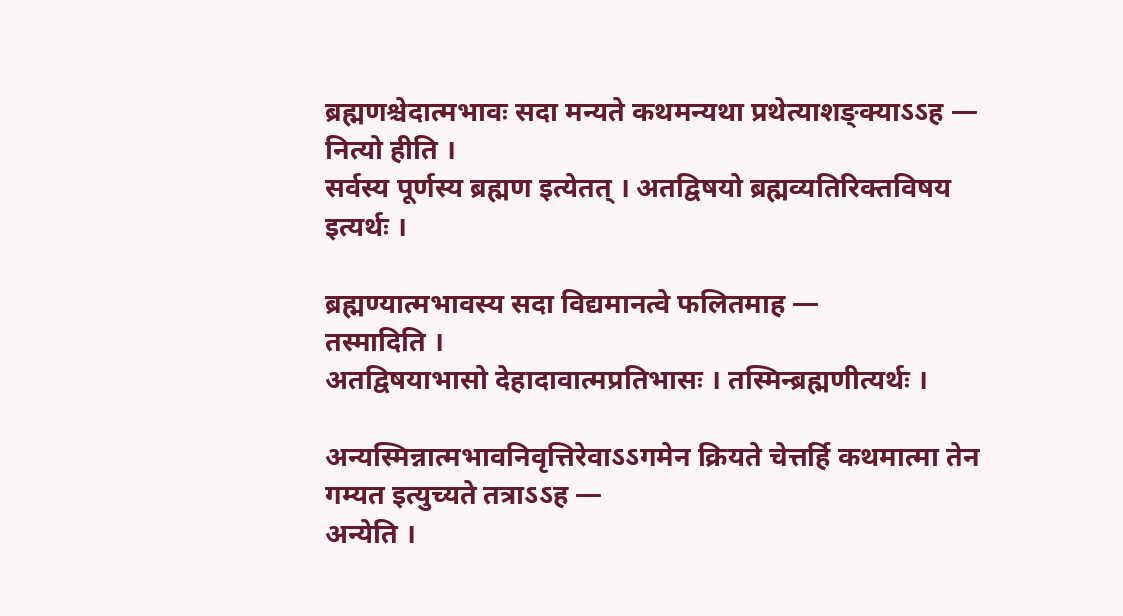ब्रह्मणश्चेदात्मभावः सदा मन्यते कथमन्यथा प्रथेत्याशङ्क्याऽऽह —
नित्यो हीति ।
सर्वस्य पूर्णस्य ब्रह्मण इत्येतत् । अतद्विषयो ब्रह्मव्यतिरिक्तविषय इत्यर्थः ।

ब्रह्मण्यात्मभावस्य सदा विद्यमानत्वे फलितमाह —
तस्मादिति ।
अतद्विषयाभासो देहादावात्मप्रतिभासः । तस्मिन्ब्रह्मणीत्यर्थः ।

अन्यस्मिन्नात्मभावनिवृत्तिरेवाऽऽगमेन क्रियते चेत्तर्हि कथमात्मा तेन गम्यत इत्युच्यते तत्राऽऽह —
अन्येति ।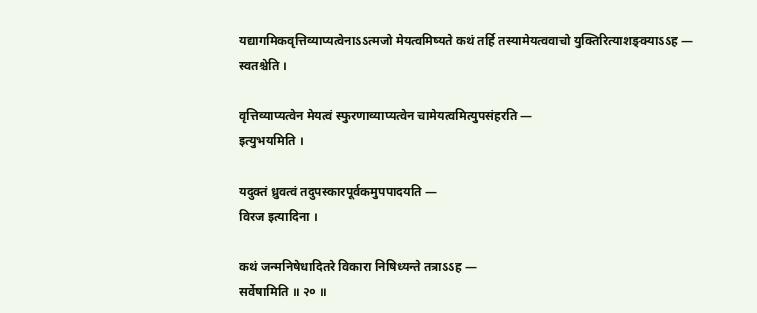यद्यागमिकवृत्तिव्याप्यत्वेनाऽऽत्मजो मेयत्वमिष्यते कथं तर्हि तस्यामेयत्ववाचो युक्तिरित्याशङ्क्याऽऽह —
स्वतश्चेति ।

वृत्तिव्याप्यत्वेन मेयत्वं स्फुरणाव्याप्यत्वेन चामेयत्वमित्युपसंहरति —
इत्युभयमिति ।

यदुक्तं ध्रुवत्वं तदुपस्कारपूर्वकमुपपादयति —
विरज इत्यादिना ।

कथं जन्मनिषेधादितरे विकारा निषिध्यन्ते तत्राऽऽह —
सर्वेषामिति ॥ २० ॥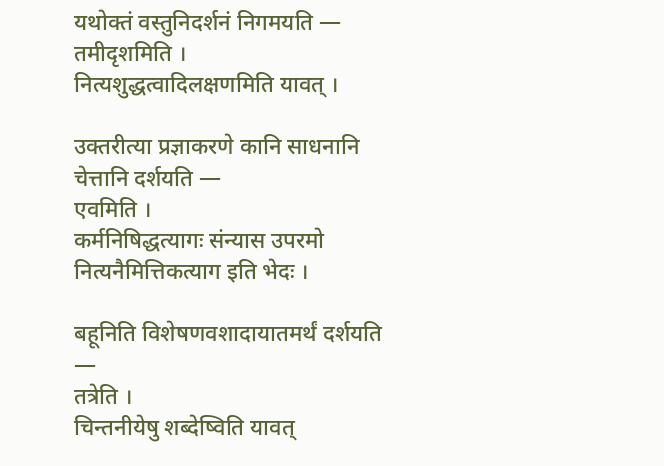यथोक्तं वस्तुनिदर्शनं निगमयति —
तमीदृशमिति ।
नित्यशुद्धत्वादिलक्षणमिति यावत् ।

उक्तरीत्या प्रज्ञाकरणे कानि साधनानि चेत्तानि दर्शयति —
एवमिति ।
कर्मनिषिद्धत्यागः संन्यास उपरमो नित्यनैमित्तिकत्याग इति भेदः ।

बहूनिति विशेषणवशादायातमर्थं दर्शयति —
तत्रेति ।
चिन्तनीयेषु शब्देष्विति यावत्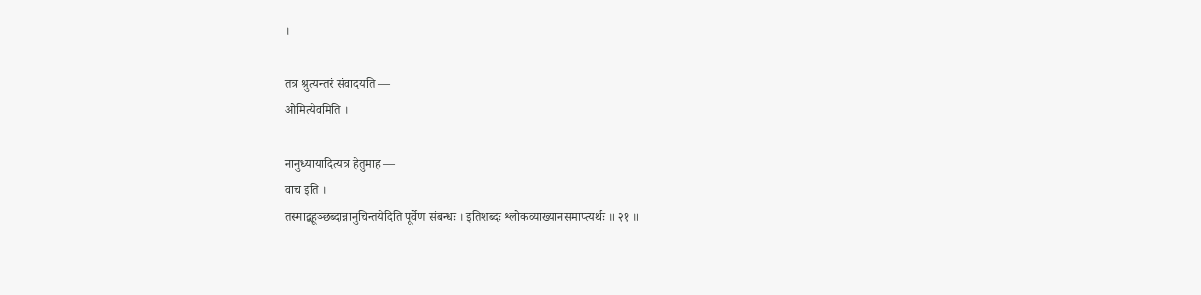।

तत्र श्रुत्यन्तरं संवादयति —
ओमित्येवमिति ।

नानुध्यायादित्यत्र हेतुमाह —
वाच इति ।
तस्माद्बहूञ्छब्दान्नानुचिन्तयेदिति पूर्वेण संबन्धः । इतिशब्दः श्लोकव्याख्यानसमाप्त्यर्थः ॥ २१ ॥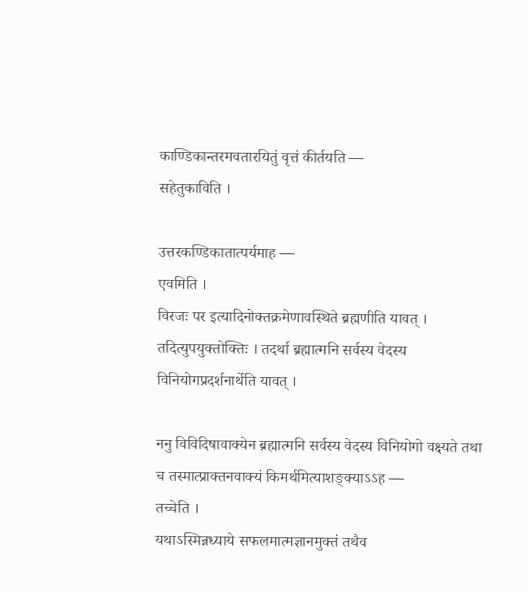काण्डिकान्तरमवतारयितुं वृत्तं कीर्तयति —
सहेतुकाविति ।

उत्तरकण्डिकातात्पर्यमाह —
एवमिति ।
विरजः पर इत्यादिनोक्तक्रमेणावस्थिते ब्रह्मणीति यावत् । तदित्युपयुक्तोक्तिः । तदर्था ब्रह्मात्मनि सर्वस्य वेदस्य विनियोगप्रदर्शनार्थेति यावत् ।

ननु विविदिषावाक्येन ब्रह्मात्मनि सर्वस्य वेदस्य विनियोगो वक्ष्यते तथा च तस्मात्प्राक्तनवाक्यं किमर्थमित्याशङ्क्याऽऽह —
तच्चेति ।
यथाऽस्मिन्नध्याये सफलमात्मज्ञानमुक्तं तथैव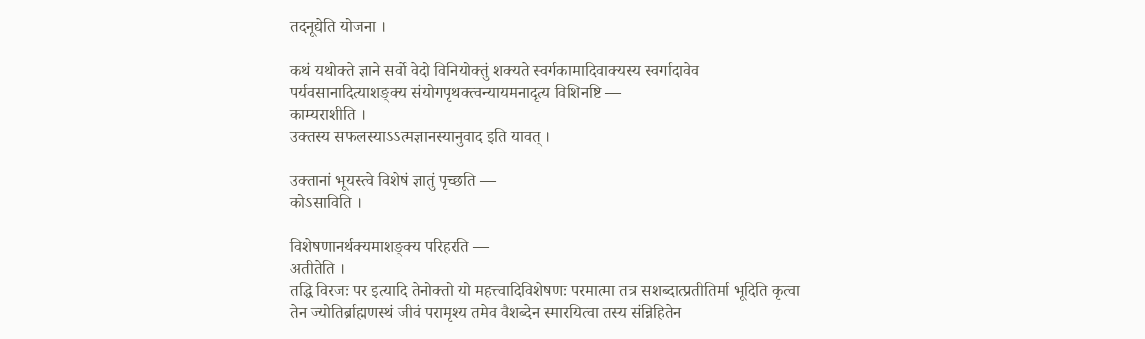तदनूद्येति योजना ।

कथं यथोक्ते ज्ञाने सर्वो वेदो विनियोक्तुं शक्यते स्वर्गकामादिवाक्यस्य स्वर्गादावेव पर्यवसानादित्याशङ्क्य संयोगपृथक्त्वन्यायमनादृत्य विशिनष्टि —
काम्यराशीति ।
उक्तस्य सफलस्याऽऽत्मज्ञानस्यानुवाद इति यावत् ।

उक्तानां भूयस्त्वे विशेषं ज्ञातुं पृच्छति —
कोऽसाविति ।

विशेषणानर्थक्यमाशङ्क्य परिहरति —
अतीतेति ।
तद्धि विरजः पर इत्यादि तेनोक्तो यो महत्त्वादिविशेषणः परमात्मा तत्र सशब्दात्प्रतीतिर्मा भूदिति कृत्वा तेन ज्योतिर्ब्राह्मणस्थं जीवं परामृश्य तमेव वैशब्देन स्मारयित्वा तस्य संन्निहितेन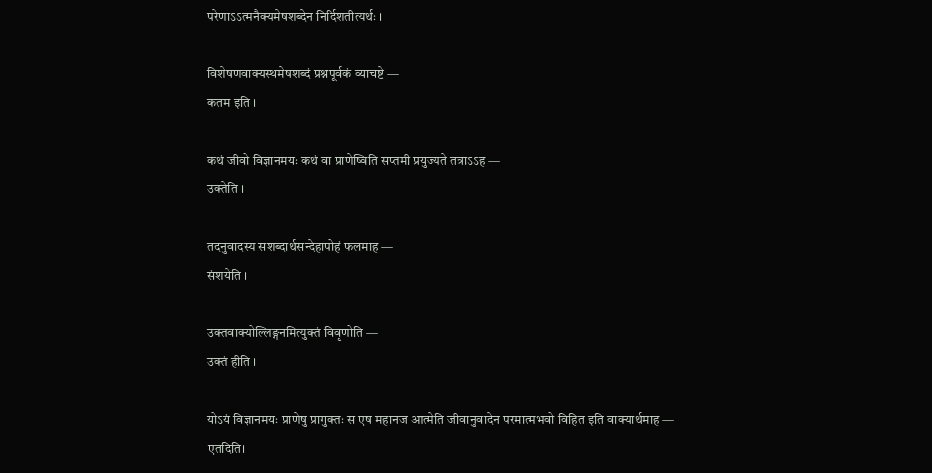परेणाऽऽत्मनैक्यमेषशब्देन निर्दिशतीत्यर्थः ।

विशेषणवाक्यस्थमेषशब्दं प्रश्नपूर्वकं व्याचष्टे —
कतम इति ।

कथं जीवो विज्ञानमयः कथं वा प्राणेष्विति सप्तमी प्रयुज्यते तत्राऽऽह —
उक्तेति ।

तदनुवादस्य सशब्दार्थसन्देहापोहं फलमाह —
संशयेति ।

उक्तवाक्योल्लिङ्गनमित्युक्तं विवृणोति —
उक्तं हीति ।

योऽयं विज्ञानमयः प्राणेषु प्रागुक्तः स एष महानज आत्मेति जीवानुवादेन परमात्मभवो विहित इति वाक्यार्थमाह —
एतदिति।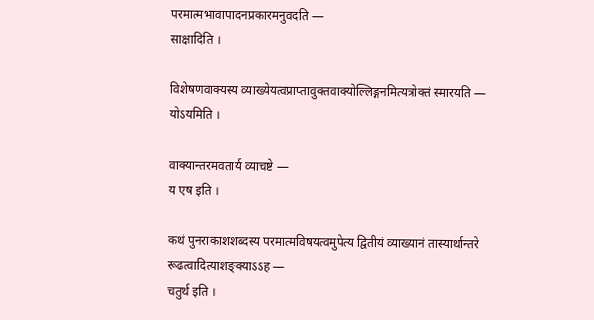परमात्मभावापादनप्रकारमनुवदति —
साक्षादिति ।

विशेषणवाक्यस्य व्याख्येयत्वप्राप्तावुक्तवाक्योल्लिङ्गनमित्यत्रोक्तं स्मारयति —
योऽयमिति ।

वाक्यान्तरमवतार्य व्याचष्टे —
य एष इति ।

कथं पुनराकाशशब्दस्य परमात्मविषयत्वमुपेत्य द्वितीयं व्याख्यानं तास्यार्थान्तरे रूढत्वादित्याशङ्क्याऽऽह —
चतुर्थ इति ।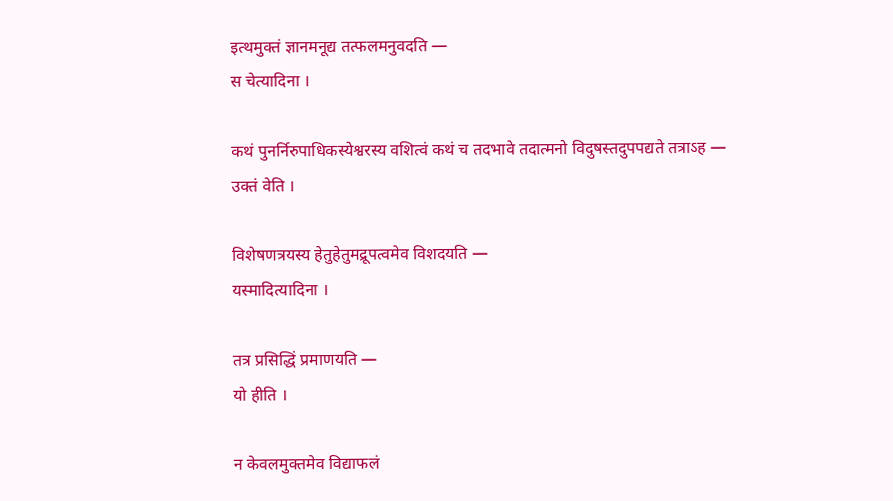इत्थमुक्तं ज्ञानमनूद्य तत्फलमनुवदति —
स चेत्यादिना ।

कथं पुनर्निरुपाधिकस्येश्वरस्य वशित्वं कथं च तदभावे तदात्मनो विदुषस्तदुपपद्यते तत्राऽह —
उक्तं वेति ।

विशेषणत्रयस्य हेतुहेतुमद्रूपत्वमेव विशदयति —
यस्मादित्यादिना ।

तत्र प्रसिद्धिं प्रमाणयति —
यो हीति ।

न केवलमुक्तमेव विद्याफलं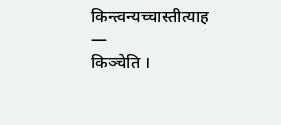किन्त्वन्यच्चास्तीत्याह —
किञ्चेति ।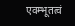एवम्भूतत्वं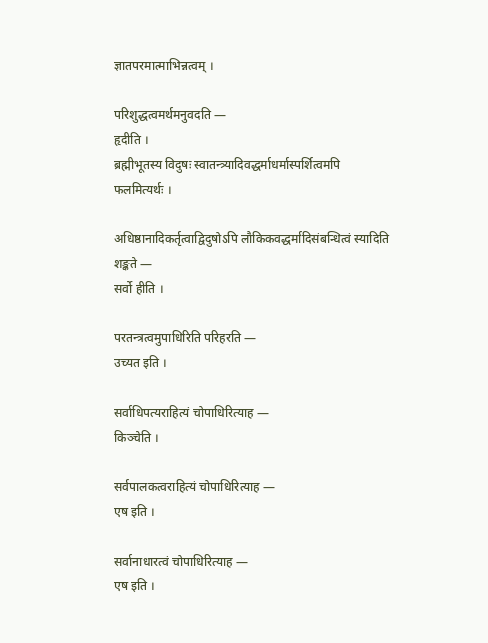ज्ञातपरमात्माभिन्नत्वम् ।

परिशुद्धत्वमर्थमनुवदति —
हृदीति ।
ब्रह्मीभूतस्य विदुषः स्वातन्त्र्यादिवद्धर्माधर्मास्पर्शित्वमपि फलमित्यर्थः ।

अधिष्ठानादिकर्तृत्वाद्विदुषोऽपि लौकिकवद्धर्मादिसंबन्धित्वं स्यादिति शङ्कते —
सर्वो हीति ।

परतन्त्रत्वमुपाधिरिति परिहरति —
उच्यत इति ।

सर्वाधिपत्यराहित्यं चोपाधिरित्याह —
किञ्चेति ।

सर्वपालकत्वराहित्यं चोपाधिरित्याह —
एष इति ।

सर्वानाधारत्वं चोपाधिरित्याह —
एष इति ।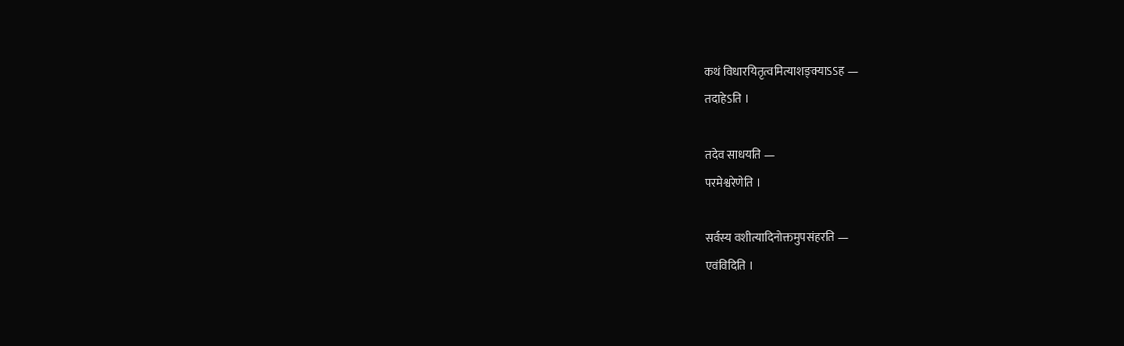कथं विधारयितृत्वमित्याशङ्क्याऽऽह —
तदाहेऽति ।

तदेव साधयति —
परमेश्वरेणेति ।

सर्वस्य वशीत्यादिनोक्तमुपसंहरति —
एवंविदिति ।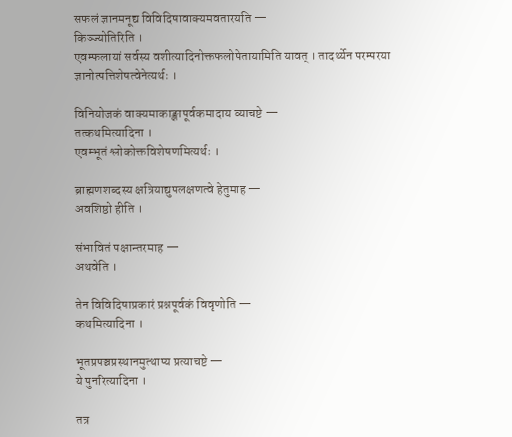सफलं ज्ञानमनूद्य विविदिषावाक्यमवतारयति —
किञ्ज्योतिरिति ।
एवम्फलायां सर्वस्य वशीत्यादिनोक्तफलोपेतायामिति यावत् । तादर्थ्येन परम्परया ज्ञानोत्पत्तिशेषत्वेनेत्यर्थः ।

विनियोजकं वाक्यमाकाङ्क्षापूर्वकमादाय व्याचष्टे —
तत्कथमित्यादिना ।
एवम्भूतं श्लोकोक्तविशेषणमित्यर्थः ।

ब्राह्मणशब्दस्य क्षत्रियाद्युपलक्षणत्वे हेतुमाह —
अवशिष्ठो हीति ।

संभावितं पक्षान्तरमाह —
अथवेति ।

तेन विविदिषाप्रकारं प्रश्नपूर्वकं विवृणोति —
कथमित्यादिना ।

भूतप्रपञ्चप्रस्थानमुत्थाप्य प्रत्याचष्टे —
ये पुनरित्यादिना ।

तत्र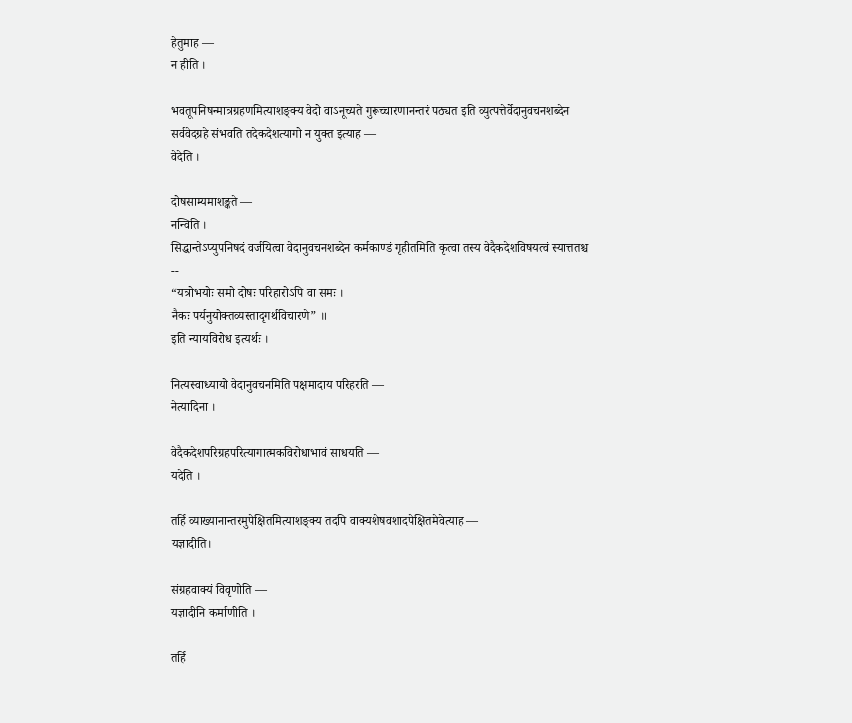हेतुमाह —
न हीति ।

भवतूपनिषन्मात्रग्रहणमित्याशङ्क्य वेदो वाऽनूच्यते गुरूच्चारणानन्तरं पठ्यत इति व्युत्पत्तेर्वेदानुवचनशब्देन सर्ववेदग्रहे संभवति तदेकदेशत्यागो न युक्त इत्याह —
वेदेति ।

दोषसाम्यमाशङ्कते —
नन्विति ।
सिद्धान्तेऽप्युपनिषदं वर्जयित्वा वेदानुवचनशब्देन कर्मकाण्डं गृहीतमिति कृत्वा तस्य वेदैकदेशविषयत्वं स्यात्ततश्च --
“यत्रोभयोः समो दोषः परिहारोऽपि वा समः ।
नैकः पर्यनुयोक्तव्यस्तादृगर्थविचारणे” ॥
इति न्यायविरोध इत्यर्थः ।

नित्यस्वाध्यायो वेदानुवचनमिति पक्षमादाय परिहरति —
नेत्यादिना ।

वेदैकदेशपरिग्रहपरित्यागात्मकविरोधाभावं साधयति —
यदेति ।

तर्हि व्याख्यानान्तरमुपेक्षितमित्याशङ्क्य तदपि वाक्यशेषवशादपेक्षितमेवेत्याह —
यज्ञादीति।

संग्रहवाक्यं विवृणोति —
यज्ञादीनि कर्माणीति ।

तर्हि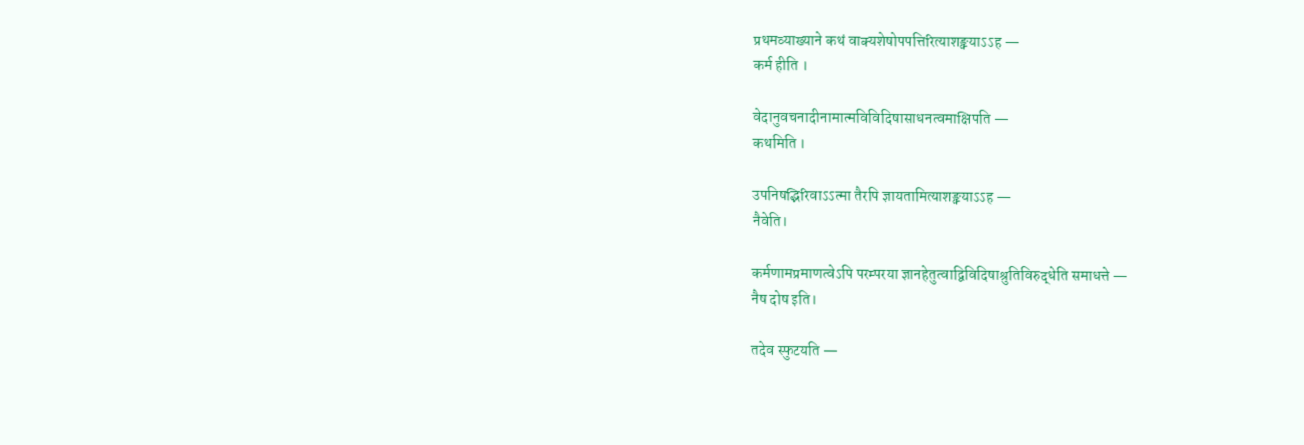प्रथमव्याख्याने कथं वाक्यशेषोपपत्तिरित्याशङ्क्याऽऽह —
कर्म हीति ।

वेदानुवचनादीनामात्मविविदिषासाधनत्वमाक्षिपति —
कथमिति ।

उपनिषद्भिरिवाऽऽत्मा तैरपि ज्ञायतामित्याशङ्क्याऽऽह —
नैवेति।

कर्मणामप्रमाणत्वेऽपि परम्परया ज्ञानहेतुत्वाद्विविदिषाश्रुतिविरुद्धेति समाधत्ते —
नैष दोष इति।

तदेव स्फुटयति —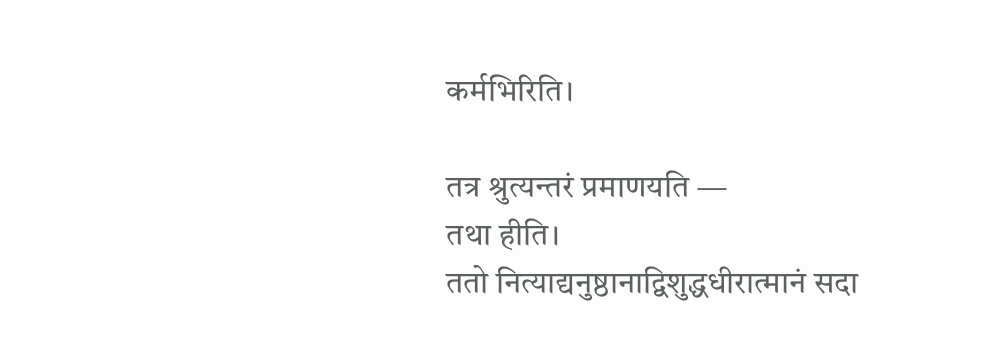कर्मभिरिति।

तत्र श्रुत्यन्तरं प्रमाणयति —
तथा हीति।
ततो नित्याद्यनुष्ठानाद्विशुद्धधीरात्मानं सदा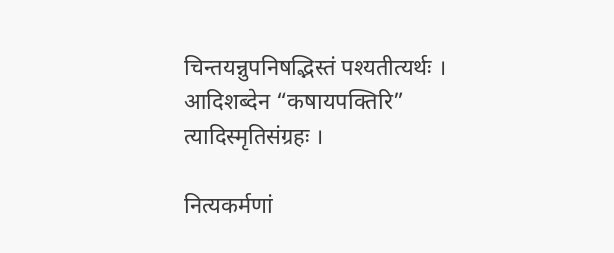चिन्तयन्नुपनिषद्भिस्तं पश्यतीत्यर्थः । आदिशब्देन “कषायपक्तिरि” त्यादिस्मृतिसंग्रहः ।

नित्यकर्मणां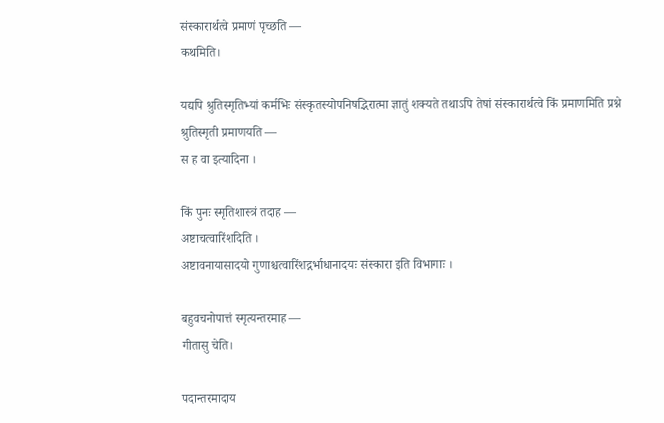संस्कारार्थत्वे प्रमाणं पृच्छति —
कथमिति।

यद्यपि श्रुतिस्मृतिभ्यां कर्मभिः संस्कृतस्योपनिषद्भिरात्मा ज्ञातुं शक्यते तथाऽपि तेषां संस्कारार्थत्वे किं प्रमाणमिति प्रश्ने श्रुतिस्मृती प्रमाणयति —
स ह वा इत्यादिना ।

किं पुनः स्मृतिशास्त्रं तदाह —
अष्टाचत्वारिंशदिति ।
अष्टावनायासादयो गुणाश्चत्वारिंशद्गर्भाधानादयः संस्कारा इति विभागाः ।

बहुवचनोपात्तं स्मृत्यन्तरमाह —
गीतासु चेति।

पदान्तरमादाय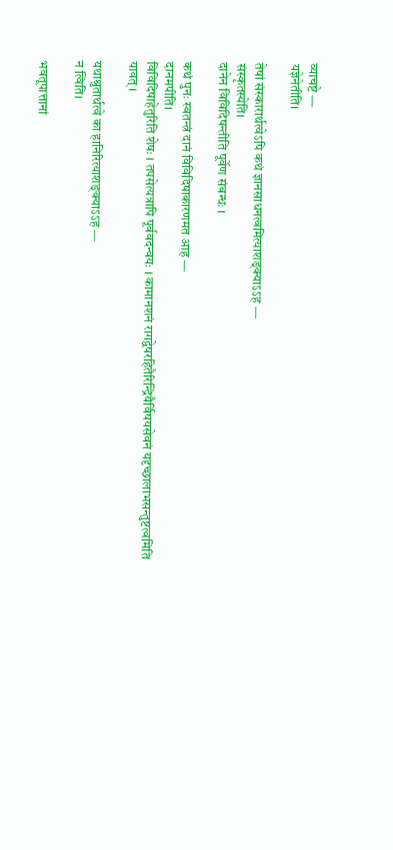व्याचष्टे —
यज्ञेनेतीति।

तेषां संस्कारार्थत्वेऽपि कथं ज्ञानसाधनत्वमित्याशङ्क्याऽऽह —
संस्कृतस्येति।
दानेन विविदिषन्तीति पूर्वेण संबन्धः ।

कथं पुनः स्वतन्त्रं दानं विविदिषाकारणमत आह —
दानमपीति।
विविदिषाहेतुरिति शेषः । तपसेत्यत्रापि पूर्ववदन्वयः । कामानशनं रागद्वेषरहितैरिन्द्रियैर्विषयसेवनं यदृच्छालाभसन्तुष्टत्वमिति यावत् ।

यथाश्रुतार्थत्वे का हानिरित्याशङ्क्याऽऽह —
न त्विति।

भवतूपात्तानां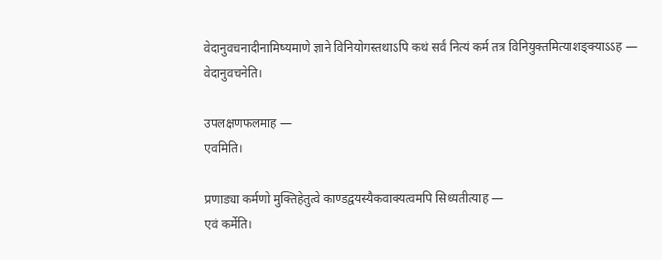वेदानुवचनादीनामिष्यमाणे ज्ञाने विनियोगस्तथाऽपि कथं सर्वं नित्यं कर्म तत्र विनियुक्तमित्याशङ्क्याऽऽह —
वेदानुवचनेति।

उपलक्षणफलमाह —
एवमिति।

प्रणाड्या कर्मणो मुक्तिहेतुत्वे काण्डद्वयस्यैकवाक्यत्वमपि सिध्यतीत्याह —
एवं कर्मेति।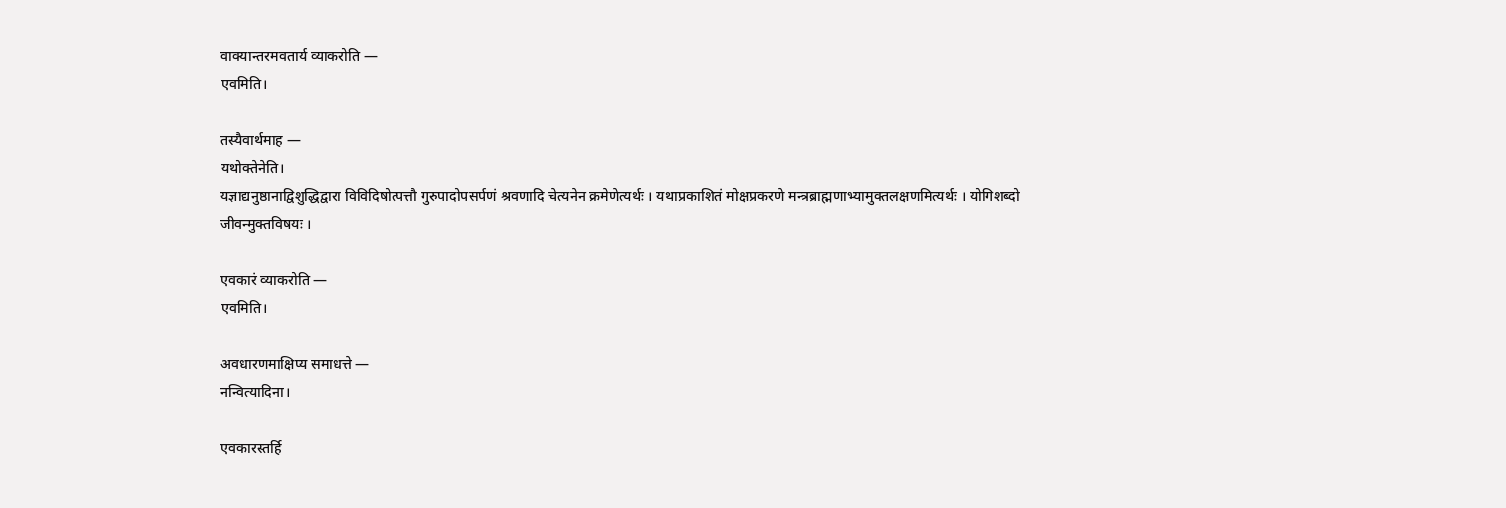वाक्यान्तरमवतार्य व्याकरोति —
एवमिति।

तस्यैवार्थमाह —
यथोक्तेनेति।
यज्ञाद्यनुष्ठानाद्विशुद्धिद्वारा विविदिषोत्पत्तौ गुरुपादोपसर्पणं श्रवणादि चेत्यनेन क्रमेणेत्यर्थः । यथाप्रकाशितं मोक्षप्रकरणे मन्त्रब्राह्मणाभ्यामुक्तलक्षणमित्यर्थः । योगिशब्दो जीवन्मुक्तविषयः ।

एवकारं व्याकरोति —
एवमिति।

अवधारणमाक्षिप्य समाधत्ते —
नन्वित्यादिना।

एवकारस्तर्हि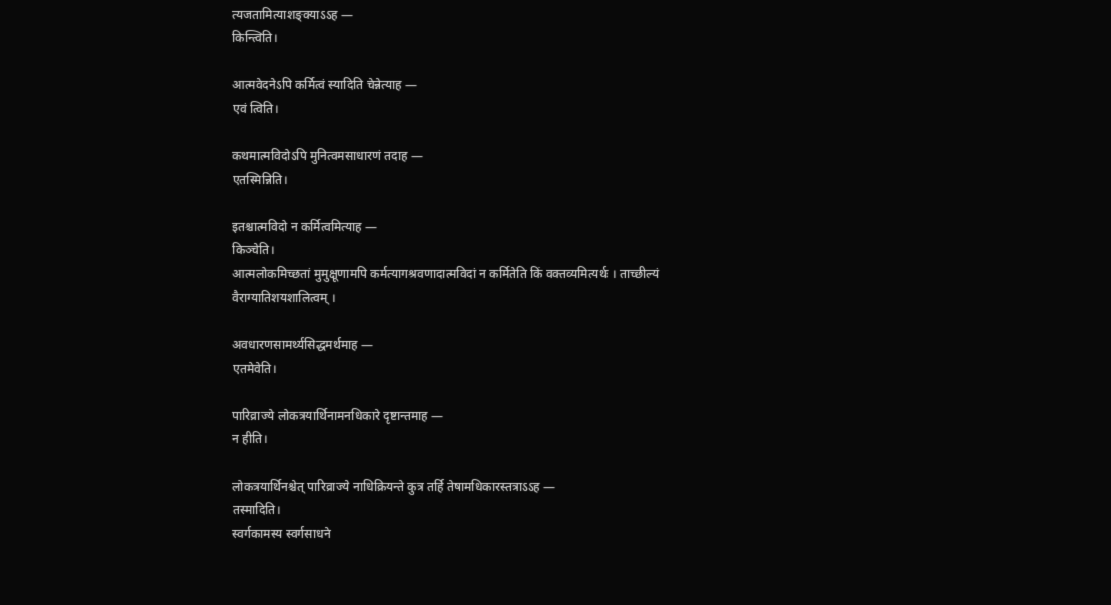त्यजतामित्याशङ्क्याऽऽह —
किन्त्विति।

आत्मवेदनेऽपि कर्मित्वं स्यादिति चेन्नेत्याह —
एवं त्विति।

कथमात्मविदोऽपि मुनित्वमसाधारणं तदाह —
एतस्मिन्निति।

इतश्चात्मविदो न कर्मित्वमित्याह —
किञ्चेति।
आत्मलोकमिच्छतां मुमुक्षूणामपि कर्मत्यागश्रवणादात्मविदां न कर्मितेति किं वक्तव्यमित्यर्थः । ताच्छील्यं वैराग्यातिशयशालित्वम् ।

अवधारणसामर्थ्यसिद्धमर्थमाह —
एतमेवेति।

पारिव्राज्ये लोकत्रयार्थिनामनधिकारे दृष्टान्तमाह —
न हीति।

लोकत्रयार्थिनश्चेत् पारिव्राज्ये नाधिक्रियन्ते कुत्र तर्हि तेषामधिकारस्तत्राऽऽह —
तस्मादिति।
स्वर्गकामस्य स्वर्गसाधने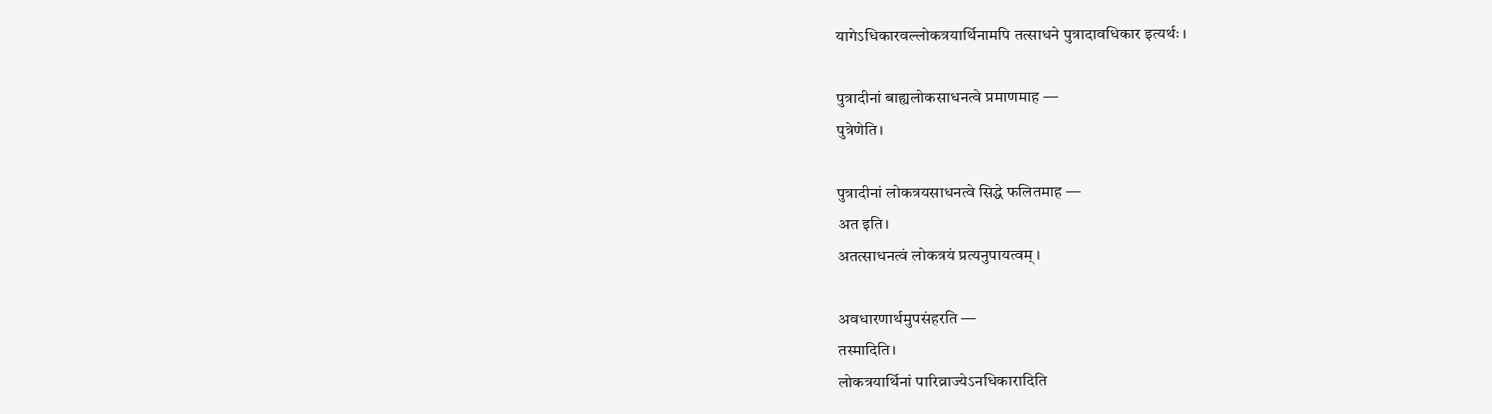यागेऽधिकारवल्लोकत्रयार्थिनामपि तत्साधने पुत्रादावधिकार इत्यर्थः ।

पुत्रादीनां बाह्यलोकसाधनत्वे प्रमाणमाह —
पुत्रेणेति।

पुत्रादीनां लोकत्रयसाधनत्वे सिद्धे फलितमाह —
अत इति।
अतत्साधनत्वं लोकत्रयं प्रत्यनुपायत्वम् ।

अवधारणार्थमुपसंहरति —
तस्मादिति।
लोकत्रयार्थिनां पारिव्राज्येऽनधिकारादिति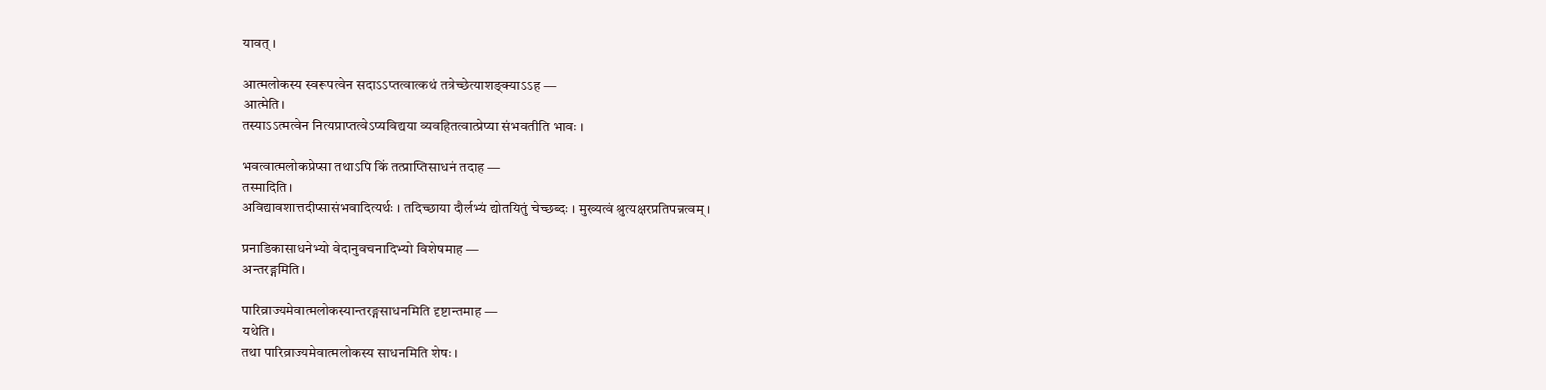यावत् ।

आत्मलोकस्य स्वरूपत्वेन सदाऽऽप्तत्वात्कथं तत्रेच्छेत्याशङ्क्याऽऽह —
आत्मेति।
तस्याऽऽत्मत्वेन नित्यप्राप्तत्वेऽप्यविद्यया व्यवहितत्वात्प्रेप्या संभवतीति भावः ।

भवत्वात्मलोकप्रेप्सा तथाऽपि किं तत्प्राप्तिसाधनं तदाह —
तस्मादिति।
अविद्यावशात्तदीप्सासंभवादित्यर्थः । तदिच्छाया दौर्लभ्यं द्योतयितुं चेच्छब्दः । मुख्यत्वं श्रुत्यक्षरप्रतिपन्नत्वम् ।

प्रनाडिकासाधनेभ्यो वेदानुवचनादिभ्यो विशेषमाह —
अन्तरङ्गमिति।

पारिव्राज्यमेवात्मलोकस्यान्तरङ्गसाधनमिति दृष्टान्तमाह —
यथेति।
तथा पारिव्राज्यमेवात्मलोकस्य साधनमिति शेषः ।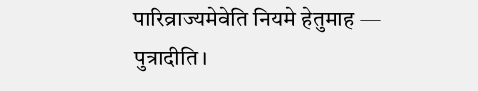पारिव्राज्यमेवेति नियमे हेतुमाह —
पुत्रादीति।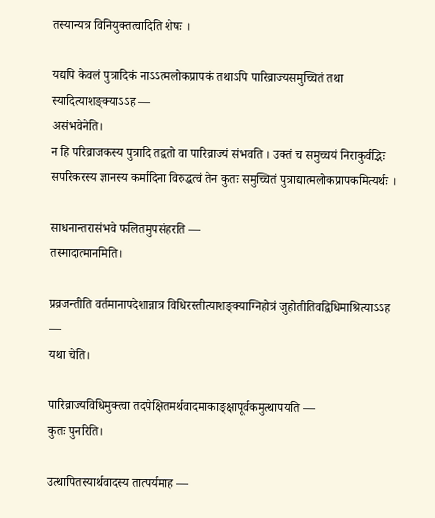तस्यान्यत्र विनियुक्तत्वादिति शेषः ।

यद्यपि केवलं पुत्रादिकं नाऽऽत्मलोकप्रापकं तथाऽपि पारिव्राज्यसमुच्चितं तथा स्यादित्याशङ्क्याऽऽह —
असंभवेनेति।
न हि परिव्राजकस्य पुत्रादि तद्वतो वा पारिव्राज्यं संभवति । उक्तं च समुच्चयं निराकुर्वद्भिः सपरिकरस्य ज्ञानस्य कर्मादिना विरुद्धत्वं तेन कुतः समुच्चितं पुत्राद्यात्मलोकप्रापकमित्यर्थः ।

साधनान्तरासंभवे फलितमुपसंहरति —
तस्मादात्मानमिति।

प्रव्रजन्तीति वर्तमानापदेशान्नात्र विधिरस्तीत्याशङ्क्याग्निहोत्रं जुहोतीतिवद्विधिमाश्रित्याऽऽह —
यथा चेति।

पारिव्राज्यविधिमुक्त्वा तदपेक्षितमर्थवादमाकाङ्क्षापूर्वकमुत्थापयति —
कुतः पुनरिति।

उत्थापितस्यार्थवादस्य तात्पर्यमाह —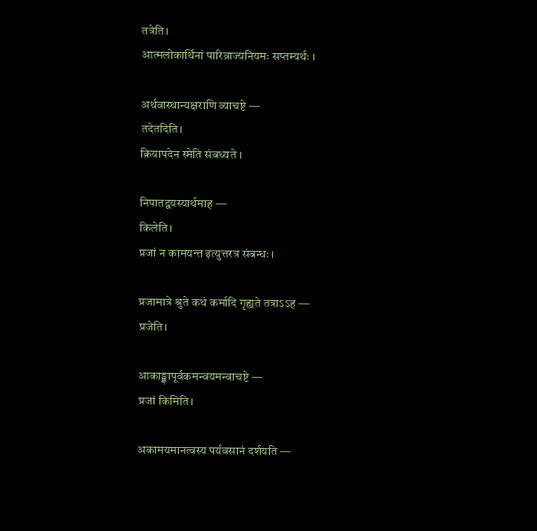तत्रेति।
आत्मलोकार्थिनां पारिव्राज्यनियमः सप्तम्यर्थः ।

अर्थवास्थान्यक्षराणि व्याचष्टे —
तदेतदिति।
क्रियापदेन स्मेति संबध्यते ।

निपातद्वयस्यार्थमाह —
किलेति।
प्रजां न कामयन्त इत्युत्तरत्र संबन्धः ।

प्रजामात्रे श्रुते कथं कर्मादि गृह्यते तत्राऽऽह —
प्रजेति।

आकाङ्क्षापूर्वकमन्वयमन्वाचष्टे —
प्रजां किमिति।

अकामयमानत्वस्य पर्यवसानं दर्शयति —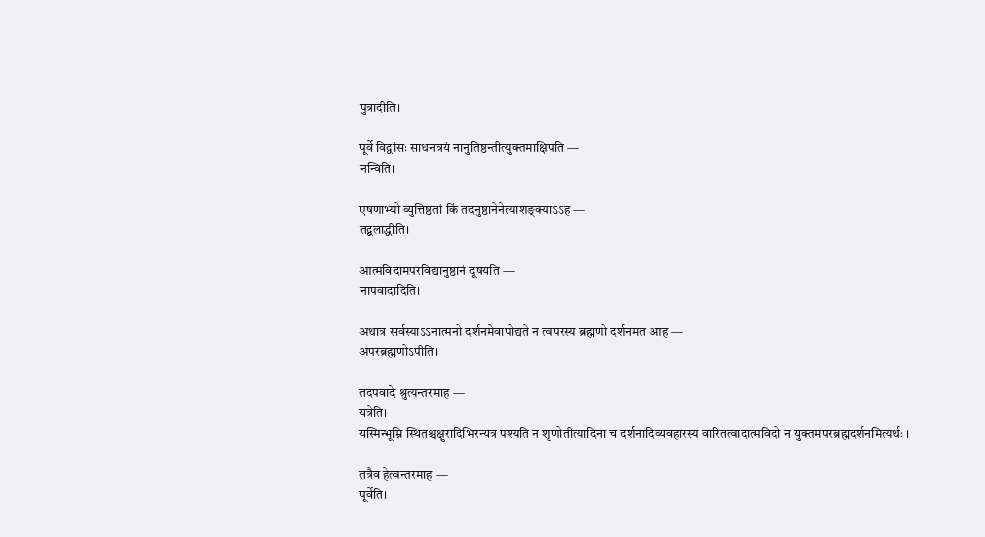पुत्रादीति।

पूर्वे विद्वांसः साधनत्रयं नानुतिष्ठन्तीत्युक्तमाक्षिपति —
नन्विति।

एषणाभ्यो व्युत्तिष्ठतां किं तदनुष्ठानेनेत्याशङ्क्याऽऽह —
तद्बलाद्धीति।

आत्मविदामपरविद्यानुष्ठानं दूषयति —
नापवादादिति।

अथात्र सर्वस्याऽऽनात्मनो दर्शनमेवापोद्यते न त्वपरस्य ब्रह्मणो दर्शनमत आह —
अपरब्रह्मणोऽपीति।

तदपवादे श्रुत्यन्तरमाह —
यत्रेति।
यस्मिन्भूम्नि स्थितश्चक्षुरादिभिरन्यत्र पश्यति न शृणोतीत्यादिना च दर्शनादिव्यवहारस्य वारितत्वादात्मविदो न युक्तमपरब्रह्मदर्शनमित्यर्थः ।

तत्रैव हेत्वन्तरमाह —
पूर्वेति।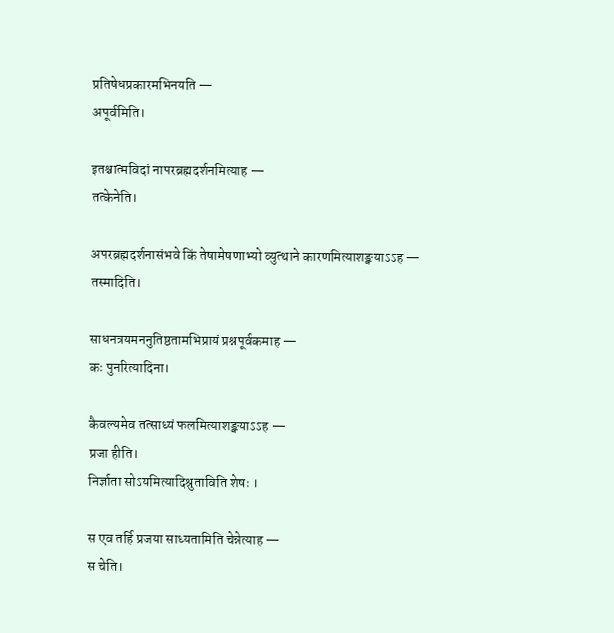प्रतिषेधप्रकारमभिनयति —
अपूर्वमिति।

इतश्चात्मविदां नापरब्रह्मदर्शनमित्याह —
तत्केनेति।

अपरब्रह्मदर्शनासंभवे किं तेषामेषणाभ्यो व्युत्थाने कारणमित्याशङ्क्याऽऽह —
तस्मादिति।

साधनत्रयमननुतिष्ठतामभिप्रायं प्रश्नपूर्वकमाह —
कः पुनरित्यादिना।

कैवल्यमेव तत्साध्यं फलमित्याशङ्क्याऽऽह —
प्रजा हीति।
निर्ज्ञाता सोऽयमित्यादिश्रुताविति शेषः ।

स एव तर्हि प्रजया साध्यतामिति चेन्नेत्याह —
स चेति।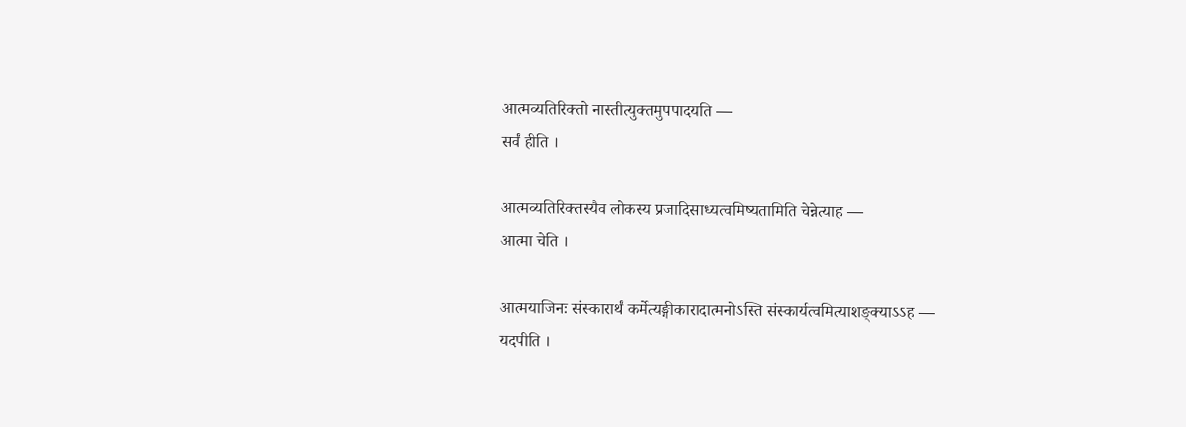आत्मव्यतिरिक्तो नास्तीत्युक्तमुपपादयति —
सर्वं हीति ।

आत्मव्यतिरिक्तस्यैव लोकस्य प्रजादिसाध्यत्वमिष्यतामिति चेन्नेत्याह —
आत्मा चेति ।

आत्मयाजिनः संस्कारार्थं कर्मेत्यङ्गीकारादात्मनोऽस्ति संस्कार्यत्वमित्याशङ्क्याऽऽह —
यदपीति ।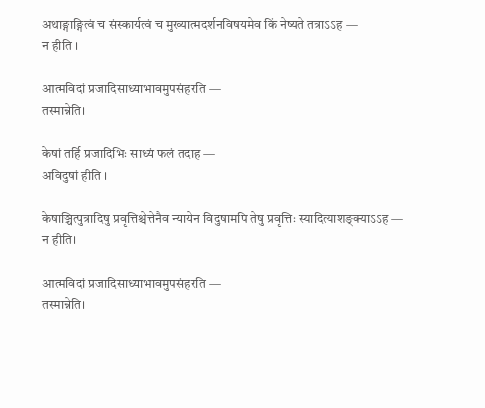अथाङ्गाङ्गित्वं च संस्कार्यत्वं च मुख्यात्मदर्शनविषयमेव किं नेष्यते तत्राऽऽह —
न हीति ।

आत्मविदां प्रजादिसाध्याभावमुपसंहरति —
तस्मान्नेति।

केषां तर्हि प्रजादिभिः साध्यं फलं तदाह —
अविदुषां हीति ।

केषाञ्चित्पुत्रादिषु प्रवृत्तिश्चेत्तेनैव न्यायेन विदुषामपि तेषु प्रवृत्तिः स्यादित्याशङ्क्याऽऽह —
न हीति।

आत्मविदां प्रजादिसाध्याभावमुपसंहरति —
तस्मान्नेति।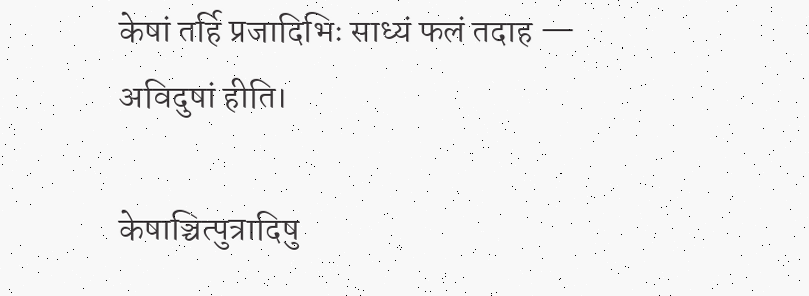केषां तर्हि प्रजादिभिः साध्यं फलं तदाह —
अविदुषां हीति।

केषाञ्चित्पुत्रादिषु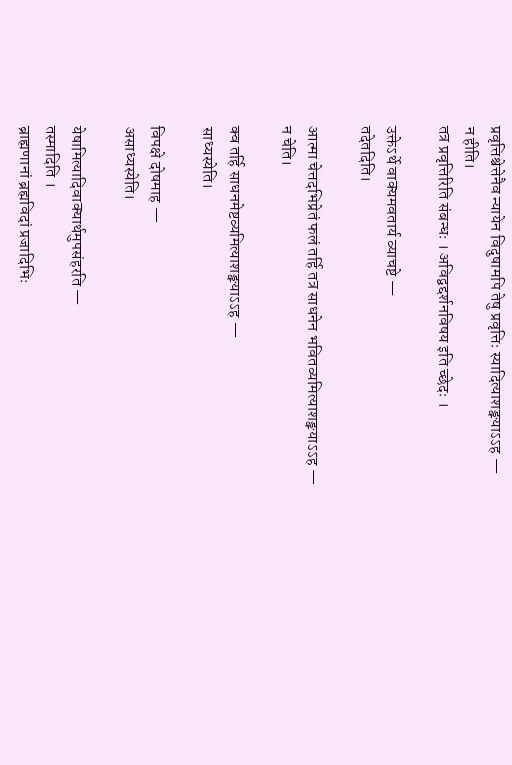प्रवृत्तिश्चेत्तेनैव न्यायेन विदुषामपि तेषु प्रवृत्तिः स्यादित्याशङ्क्याऽऽह —
न हीति।
तत्र प्रवृत्तिरिति संबन्धः । अविद्वद्दर्शनविषय इति च्छेदः ।

उक्तेऽर्थे वाक्यमवतार्य व्याचष्टे —
तदेतदिति।

आत्मा चेत्तदभिप्रेतं फलं तर्हि तत्र साधनेन भवितव्यमित्याशङ्क्याऽऽह —
न चेति।

क्व तर्हि साधनमेष्टव्यमित्याशङ्क्याऽऽह —
साध्यस्येति।

विपक्षे दोषमाह —
असाध्यस्येति।

येषामित्यादिवाक्यार्थमुपसंहरति —
तस्मादिति ।
ब्राह्मणानां ब्रह्मविदां प्रजादिभिः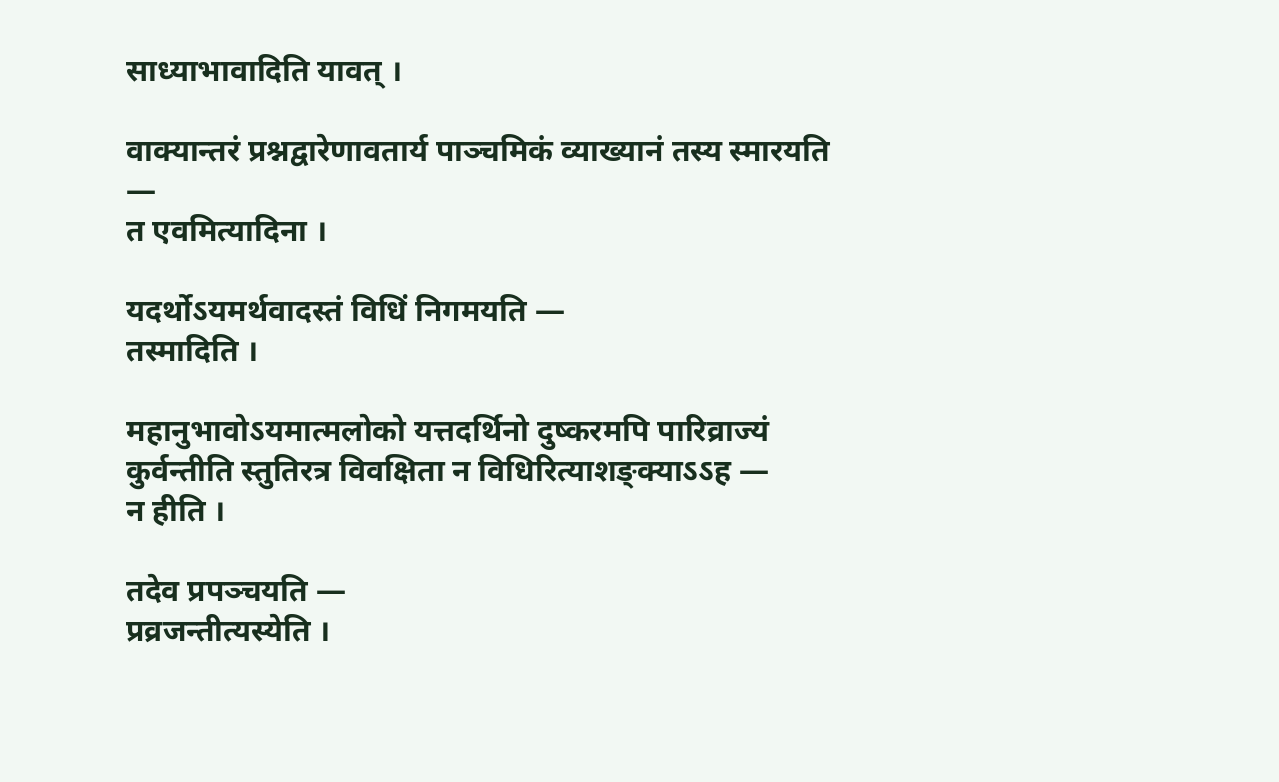साध्याभावादिति यावत् ।

वाक्यान्तरं प्रश्नद्वारेणावतार्य पाञ्चमिकं व्याख्यानं तस्य स्मारयति —
त एवमित्यादिना ।

यदर्थोऽयमर्थवादस्तं विधिं निगमयति —
तस्मादिति ।

महानुभावोऽयमात्मलोको यत्तदर्थिनो दुष्करमपि पारिव्राज्यं कुर्वन्तीति स्तुतिरत्र विवक्षिता न विधिरित्याशङ्क्याऽऽह —
न हीति ।

तदेव प्रपञ्चयति —
प्रव्रजन्तीत्यस्येति ।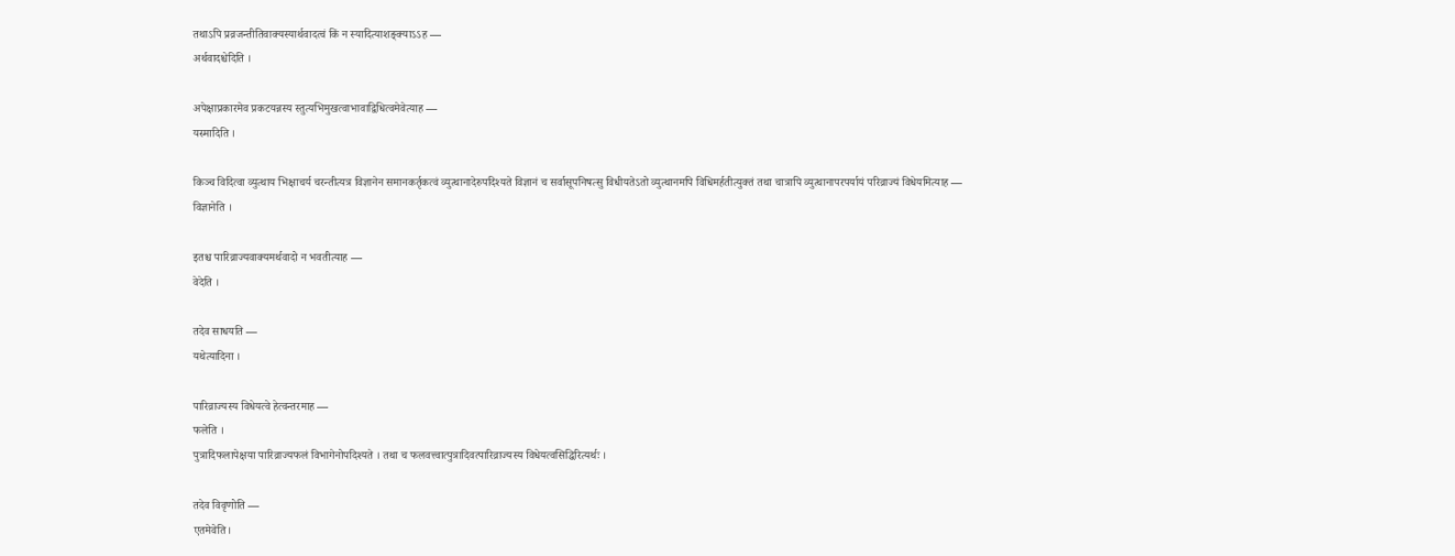तथाऽपि प्रव्रजन्तीतिवाक्यस्यार्थवादत्वं किं न स्यादित्याशङ्क्याऽऽह —
अर्थवादश्चेदिति ।

अपेक्षाप्रकारमेव प्रकटयन्नस्य स्तुत्यभिमुखत्वाभावाद्विधित्वमेवेत्याह —
यस्मादिति ।

किञ्च विदित्वा व्युत्थाय भिक्षाचर्य चरन्तीत्यत्र विज्ञानेन समानकर्तृकत्वं व्युत्थानादेरुपदिश्यते विज्ञानं च सर्वासूपनिषत्सु विधीयतेऽतो व्युत्थानमपि विधिमर्हतीत्युक्तं तथा चात्रापि व्युत्थानापरपर्यायं परिव्राज्यं विधेयमित्याह —
विज्ञानेति ।

इतश्च पारिव्राज्यवाक्यमर्थवादो न भवतीत्याह —
वेदेति ।

तदेव साधयति —
यथेत्यादिना ।

पारिव्राज्यस्य विधेयत्वे हेत्वन्तरमाह —
फलेति ।
पुत्रादिफलापेक्षया पारिव्राज्यफलं विभागेनोपदिश्यते । तथा च फलवत्त्वात्पुत्रादिवत्पारिव्राज्यस्य विधेयत्वसिद्धिरित्यर्थः ।

तदेव विवृणोति —
एतमेवेति।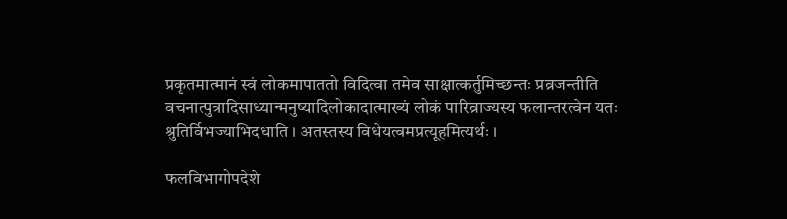प्रकृतमात्मानं स्वं लोकमापाततो विदित्वा तमेव साक्षात्कर्तुमिच्छन्तः प्रव्रजन्तीति वचनात्पुत्रादिसाध्यान्मनुष्यादिलोकादात्माख्यं लोकं पारिव्राज्यस्य फलान्तरत्वेन यतः श्रुतिर्विभज्याभिदधाति । अतस्तस्य विधेयत्वमप्रत्यूहमित्यर्थः ।

फलविभागोपदेशे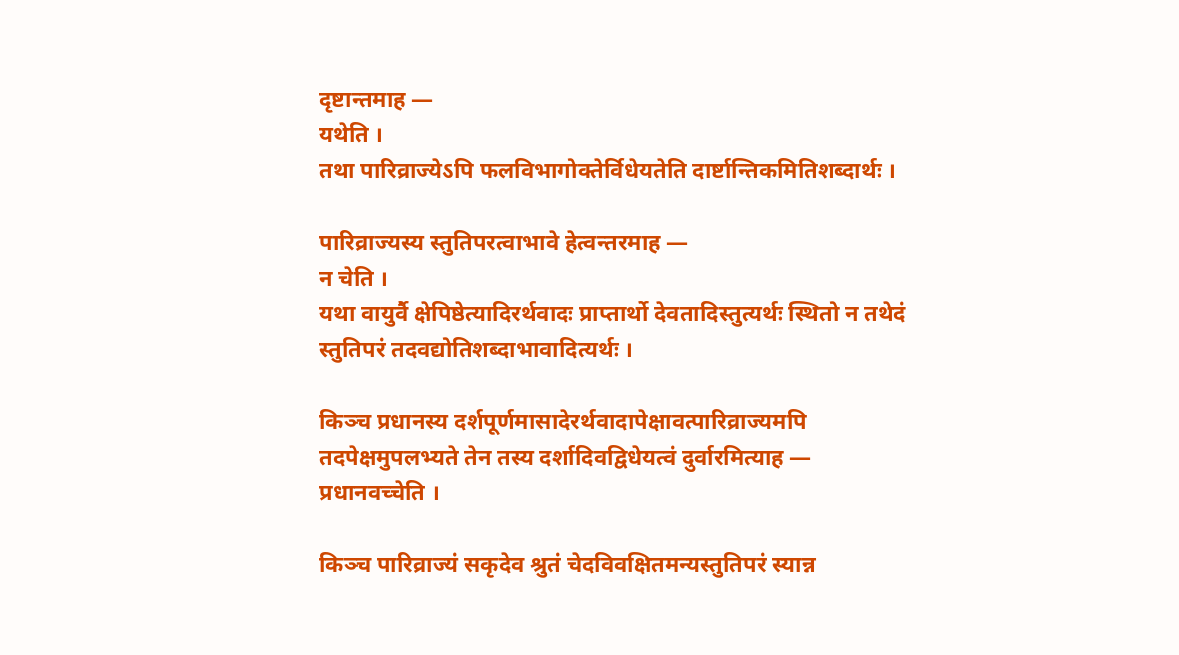दृष्टान्तमाह —
यथेति ।
तथा पारिव्राज्येऽपि फलविभागोक्तेर्विधेयतेति दार्ष्टान्तिकमितिशब्दार्थः ।

पारिव्राज्यस्य स्तुतिपरत्वाभावे हेत्वन्तरमाह —
न चेति ।
यथा वायुर्वै क्षेपिष्ठेत्यादिरर्थवादः प्राप्तार्थो देवतादिस्तुत्यर्थः स्थितो न तथेदं स्तुतिपरं तदवद्योतिशब्दाभावादित्यर्थः ।

किञ्च प्रधानस्य दर्शपूर्णमासादेरर्थवादापेक्षावत्पारिव्राज्यमपि तदपेक्षमुपलभ्यते तेन तस्य दर्शादिवद्विधेयत्वं दुर्वारमित्याह —
प्रधानवच्चेति ।

किञ्च पारिव्राज्यं सकृदेव श्रुतं चेदविवक्षितमन्यस्तुतिपरं स्यान्न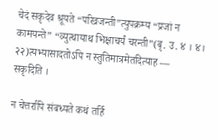चेदं सकृदेव श्रूयते “परिव्रजन्ती”त्युपक्रम्य “प्रजां न कामयन्ते” “व्युत्थायाथ भिक्षाचर्यं चरन्ती”(बृ. उ. ४ । ४। २२)त्यभ्यासादतोऽपि न स्तुतिमात्रमेतदित्याह —
सकृदिति ।

न चेत्तर्रापि संबध्यते कथं तर्हि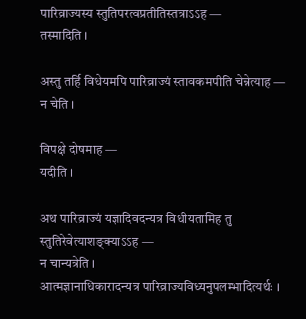पारिव्राज्यस्य स्तुतिपरत्वप्रतीतिस्तत्राऽऽह —
तस्मादिति ।

अस्तु तर्हि विधेयमपि पारिव्राज्यं स्तावकमपीति चेन्नेत्याह —
न चेति ।

विपक्षे दोषमाह —
यदीति ।

अथ पारिव्राज्यं यज्ञादिवदन्यत्र विधीयतामिह तु स्तुतिरेवेत्याशङ्क्याऽऽह —
न चान्यत्रेति ।
आत्मज्ञानाधिकारादन्यत्र पारिव्राज्यविध्यनुपलम्भादित्यर्थः ।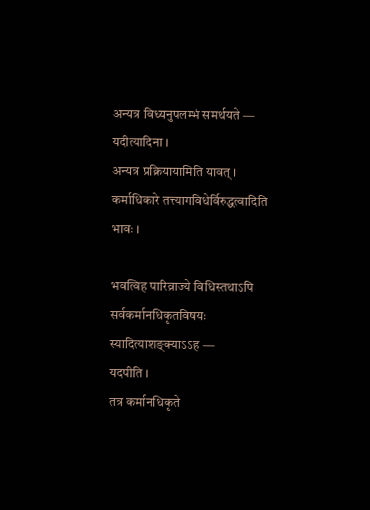अन्यत्र विध्यनुपलम्भं समर्थयते —
यदीत्यादिना ।
अन्यत्र प्रक्रियायामिति यावत् । कर्माधिकारे तत्त्यागविधेर्विरुद्धत्वादिति भावः ।

भवत्विह पारिव्राज्ये विधिस्तथाऽपि सर्वकर्मानधिकृतविषयः स्यादित्याशङ्क्याऽऽह —
यदपीति ।
तत्र कर्मानधिकृते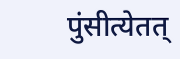पुंसीत्येतत्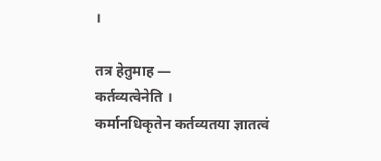।

तत्र हेतुमाह —
कर्तव्यत्वेनेति ।
कर्मानधिकृतेन कर्तव्यतया ज्ञातत्वं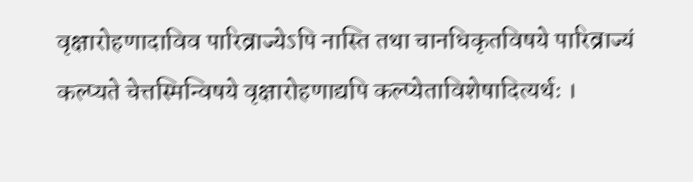वृक्षारोहणादाविव पारिव्राज्येऽपि नास्ति तथा चानधिकृतविषये पारिव्राज्यं कल्प्यते चेत्तस्मिन्विषये वृक्षारोहणाद्यपि कल्प्येताविशेषादित्यर्थः ।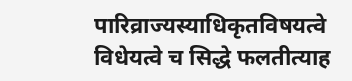पारिव्राज्यस्याधिकृतविषयत्वे विधेयत्वे च सिद्धे फलतीत्याह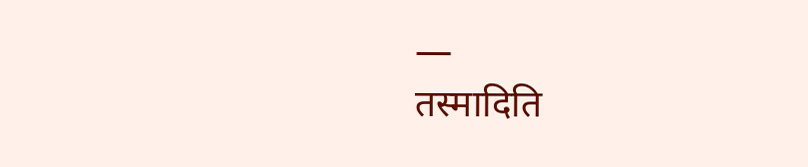—
तस्मादिति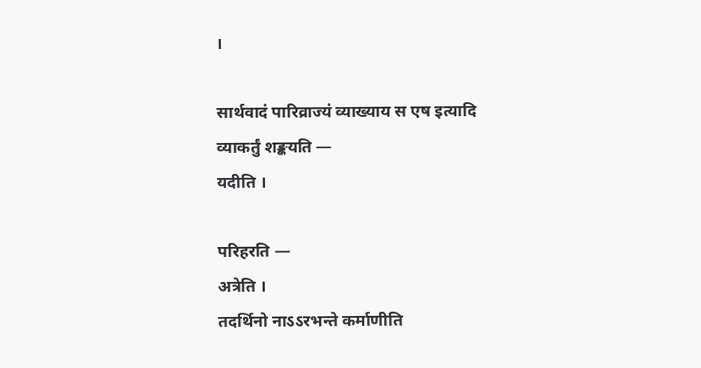।

सार्थवादं पारिव्राज्यं व्याख्याय स एष इत्यादि व्याकर्तुं शङ्कयति —
यदीति ।

परिहरति —
अत्रेति ।
तदर्थिनो नाऽऽरभन्ते कर्माणीति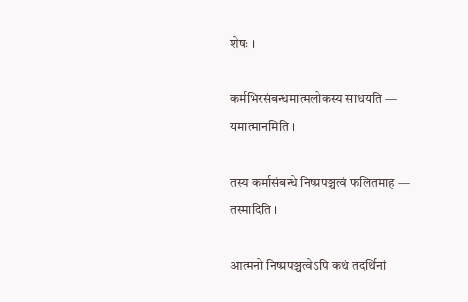शेषः ।

कर्मभिरसंबन्धमात्मलोकस्य साधयति —
यमात्मानमिति ।

तस्य कर्मासंबन्धे निष्प्रपञ्चत्वं फलितमाह —
तस्मादिति ।

आत्मनो निष्प्रपञ्चत्वेऽपि कथं तदर्थिनां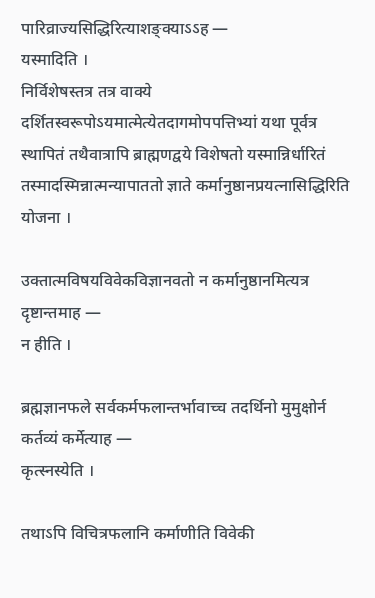पारिव्राज्यसिद्धिरित्याशङ्क्याऽऽह —
यस्मादिति ।
निर्विशेषस्तत्र तत्र वाक्ये दर्शितस्वरूपोऽयमात्मेत्येतदागमोपपत्तिभ्यां यथा पूर्वत्र स्थापितं तथैवात्रापि ब्राह्मणद्वये विशेषतो यस्मान्निर्धारितं तस्मादस्मिन्नात्मन्यापाततो ज्ञाते कर्मानुष्ठानप्रयत्नासिद्धिरिति योजना ।

उक्तात्मविषयविवेकविज्ञानवतो न कर्मानुष्ठानमित्यत्र दृष्टान्तमाह —
न हीति ।

ब्रह्मज्ञानफले सर्वकर्मफलान्तर्भावाच्च तदर्थिनो मुमुक्षोर्न कर्तव्यं कर्मेत्याह —
कृत्स्नस्येति ।

तथाऽपि विचित्रफलानि कर्माणीति विवेकी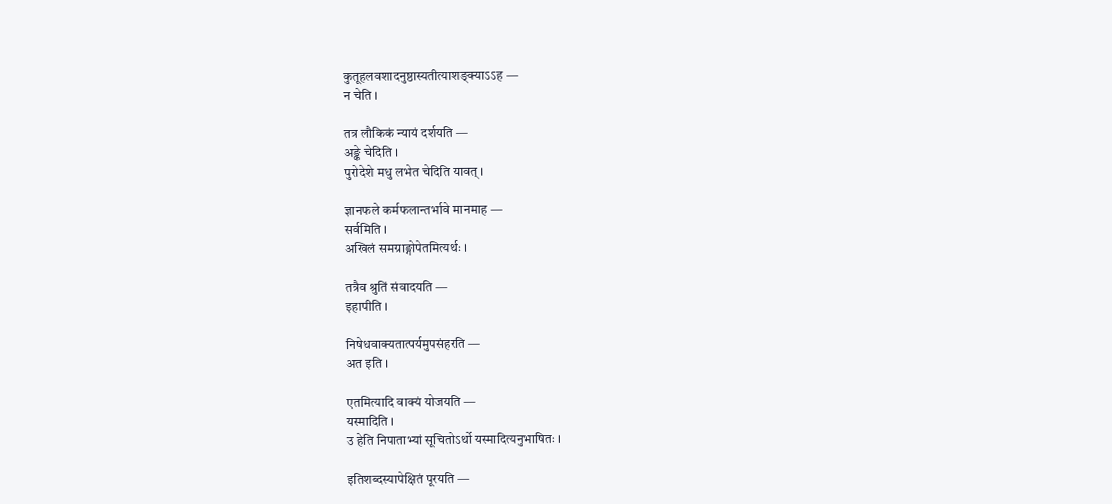कुतूहलवशादनुष्ठास्यतीत्याशङ्क्याऽऽह —
न चेति ।

तत्र लौकिकं न्यायं दर्शयति —
अङ्के चेदिति ।
पुरोदेशे मधु लभेत चेदिति यावत् ।

ज्ञानफले कर्मफलान्तर्भावे मानमाह —
सर्वमिति ।
अखिलं समग्राङ्गोपेतमित्यर्थः ।

तत्रैव श्रुतिं संवादयति —
इहापीति ।

निषेधवाक्यतात्पर्यमुपसंहरति —
अत इति ।

एतमित्यादि वाक्यं योजयति —
यस्मादिति ।
उ हेति निपाताभ्यां सूचितोऽर्थो यस्मादित्यनुभाषितः ।

इतिशब्दस्यापेक्षितं पूरयति —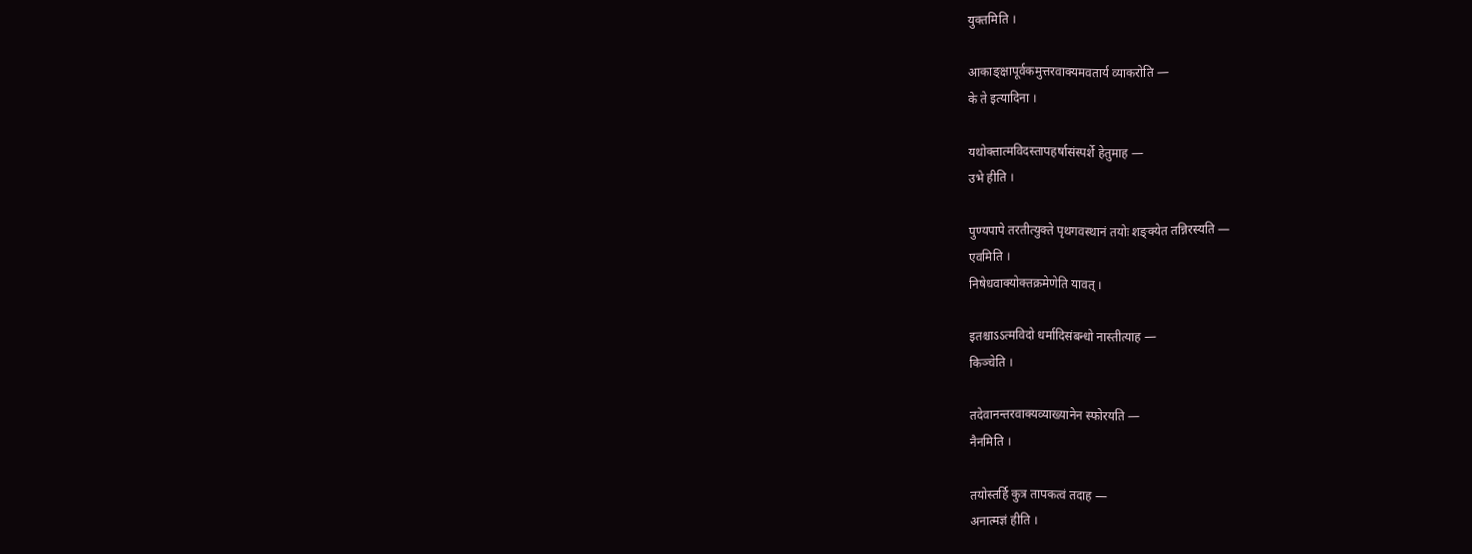युक्तमिति ।

आकाङ्क्षापूर्वकमुत्तरवाक्यमवतार्य व्याकरोति —
के ते इत्यादिना ।

यथोक्तात्मविदस्तापहर्षासंस्पर्शे हेतुमाह —
उभे हीति ।

पुण्यपापे तरतीत्युक्ते पृथगवस्थानं तयोः शङ्क्येत तन्निरस्यति —
एवमिति ।
निषेधवाक्योक्तक्रमेणेति यावत् ।

इतश्चाऽऽत्मविदो धर्मादिसंबन्धो नास्तीत्याह —
किञ्चेति ।

तदेवानन्तरवाक्यव्याख्यानेन स्फोरयति —
नैनमिति ।

तयोस्तर्हि कुत्र तापकत्वं तदाह —
अनात्मज्ञं हीति ।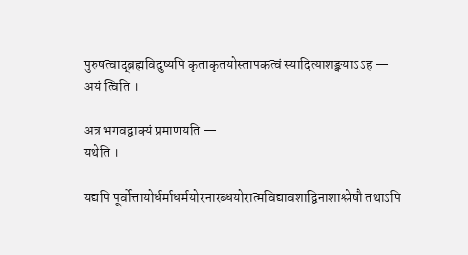पुरुषत्वाद्ब्रह्मविदुष्यपि कृताकृतयोस्तापकत्वं स्यादित्याशङ्क्याऽऽह —
अयं त्विति ।

अत्र भगवद्वाक्यं प्रमाणयति —
यथेति ।

यद्यपि पूर्वोत्तायोर्धर्माधर्मयोरनारब्धयोरात्मविद्यावशाद्विनाशाश्लेषौ तथाऽपि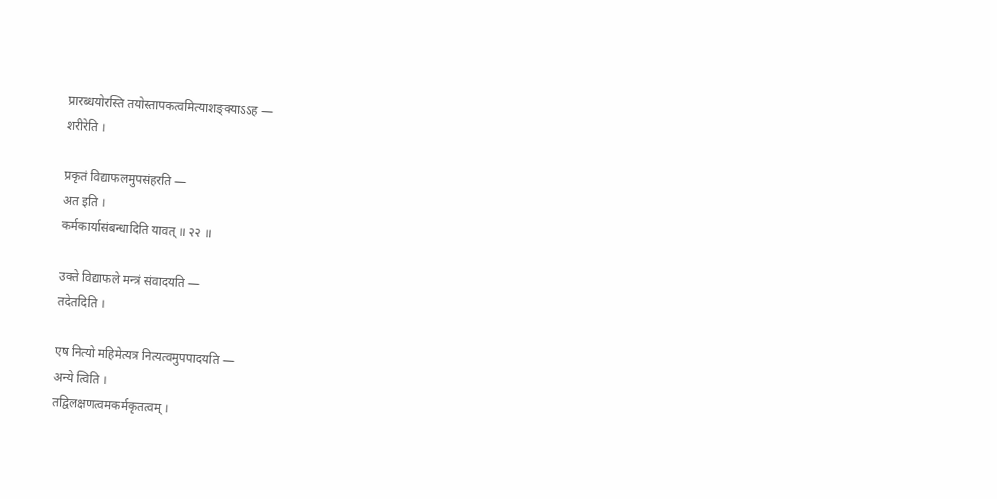प्रारब्धयोरस्ति तयोस्तापकत्वमित्याशङ्क्याऽऽह —
शरीरेति ।

प्रकृतं विद्याफलमुपसंहरति —
अत इति ।
कर्मकार्यासंबन्धादिति यावत् ॥ २२ ॥

उक्ते विद्याफले मन्त्रं संवादयति —
तदेतदिति ।

एष नित्यो महिमेत्यत्र नित्यत्वमुपपादयति —
अन्ये त्विति ।
तद्विलक्षणत्वमकर्मकृतत्वम् ।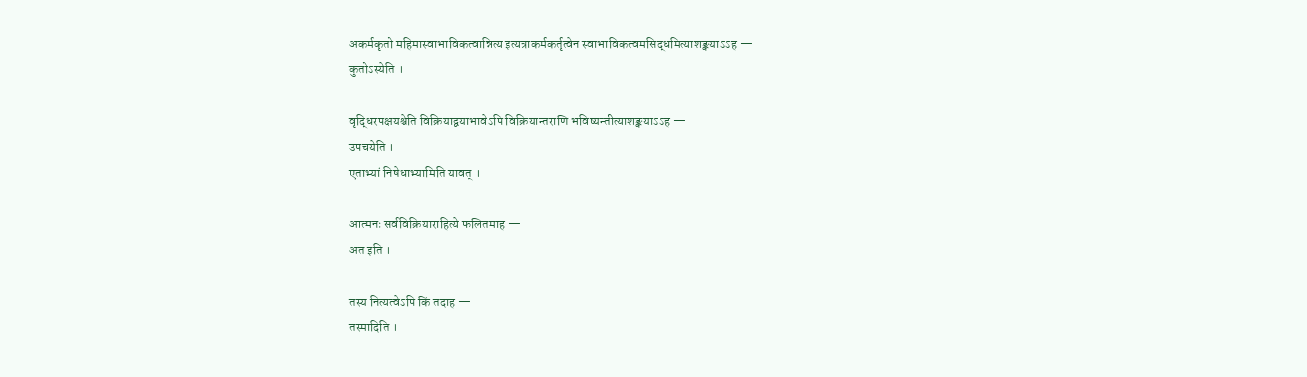अकर्मकृतो महिमास्वाभाविकत्वान्नित्य इत्यत्राकर्मकर्तृत्वेन स्वाभाविकत्वमसिद्धमित्याशङ्क्याऽऽह —
कुतोऽस्येति ।

वृद्धिरपक्षयश्चेति विक्रियाद्वयाभावेऽपि विक्रियान्तराणि भविष्यन्तीत्याशङ्क्याऽऽह —
उपचयेति ।
एताभ्यां निषेधाभ्यामिति यावत् ।

आत्मनः सर्वविक्रियाराहित्ये फलितमाह —
अत इति ।

तस्य नित्यत्वेऽपि किं तदाह —
तस्मादिति ।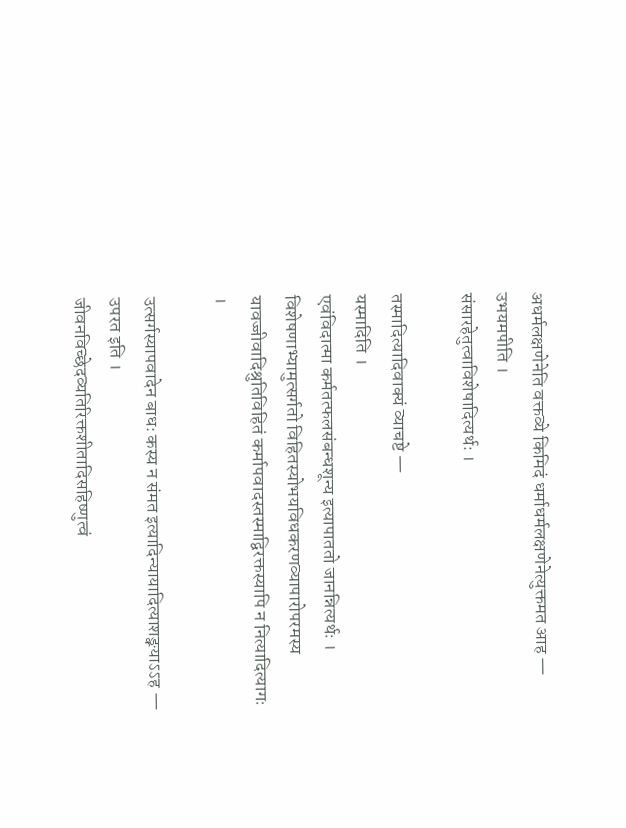अधर्मलक्षणेनेति वक्तव्ये किमिदं धर्माधर्मलक्षणेनेत्युक्तमत आह —
उभयमपीति ।
संसारहेतुत्वाविशेषादित्यर्थः ।

तस्मादित्यादिवाक्यं व्याचष्टे —
यस्मादिति ।
एवंविदात्मा कर्मतत्फलसंबन्धशून्य इत्यापाततो जानन्नित्यर्थः । विशेषणाभ्यामुत्सर्गतो विहितस्योभयविधकरणव्यापारोपरमस्य यावज्जीवादिश्रुतिविहितं कर्मापवादस्तस्माद्विरक्तस्यापि न नित्यादित्यागः ।

उत्सर्गस्यापवादेन बाधः कस्य न संमत इत्यादिन्यायादित्याशङ्क्याऽऽह —
उपरत इति ।
जीवनविच्छेदव्यतिरिक्तशीतादिसहिष्णुत्वं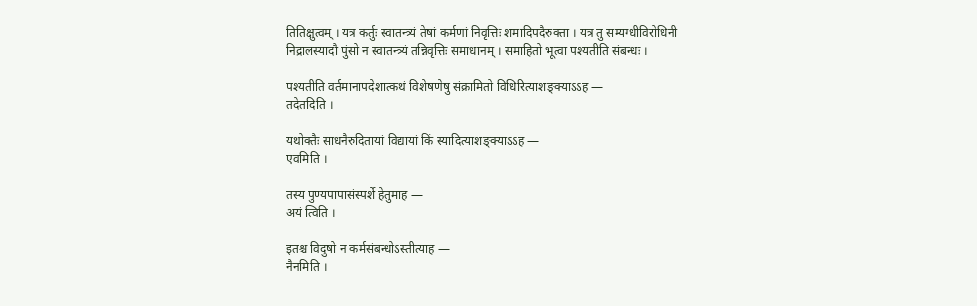तितिक्षुत्वम् । यत्र कर्तुः स्वातन्त्र्यं तेषां कर्मणां निवृत्तिः शमादिपदैरुक्ता । यत्र तु सम्यग्धीविरोधिनी निद्रालस्यादौ पुंसो न स्वातन्त्र्यं तन्निवृत्तिः समाधानम् । समाहितो भूत्वा पश्यतीति संबन्धः ।

पश्यतीति वर्तमानापदेशात्कथं विशेषणेषु संक्रामितो विधिरित्याशङ्क्याऽऽह —
तदेतदिति ।

यथोक्तैः साधनैरुदितायां विद्यायां किं स्यादित्याशङ्क्याऽऽह —
एवमिति ।

तस्य पुण्यपापासंस्पर्शे हेतुमाह —
अयं त्विति ।

इतश्च विदुषो न कर्मसंबन्धोऽस्तीत्याह —
नैनमिति ।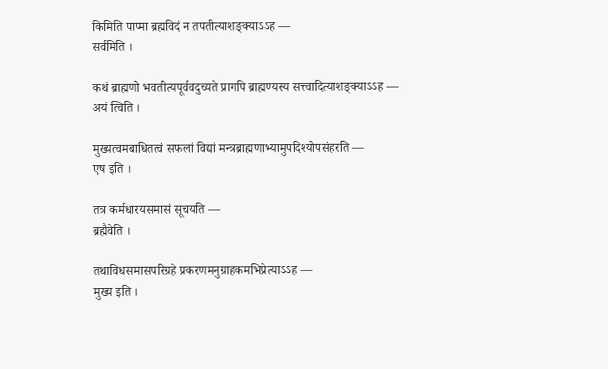किमिति पाप्मा ब्रह्मविदं न तपतीत्याशङ्क्याऽऽह —
सर्वमिति ।

कथं ब्राह्मणो भवतीत्यपूर्ववदुच्यते प्रागपि ब्राह्मण्यस्य सत्त्वादित्याशङ्क्याऽऽह —
अयं त्विति ।

मुख्यत्वमबाधितत्वं सफलां विद्यां मन्त्रब्राह्मणाभ्यामुपदिश्योपसंहरति —
एष इति ।

तत्र कर्मधारयसमासं सूचयति —
ब्रह्मैवेति ।

तथाविधसमासपरिग्रहे प्रकरणमनुग्राहकमभिप्रेत्याऽऽह —
मुख्य इति ।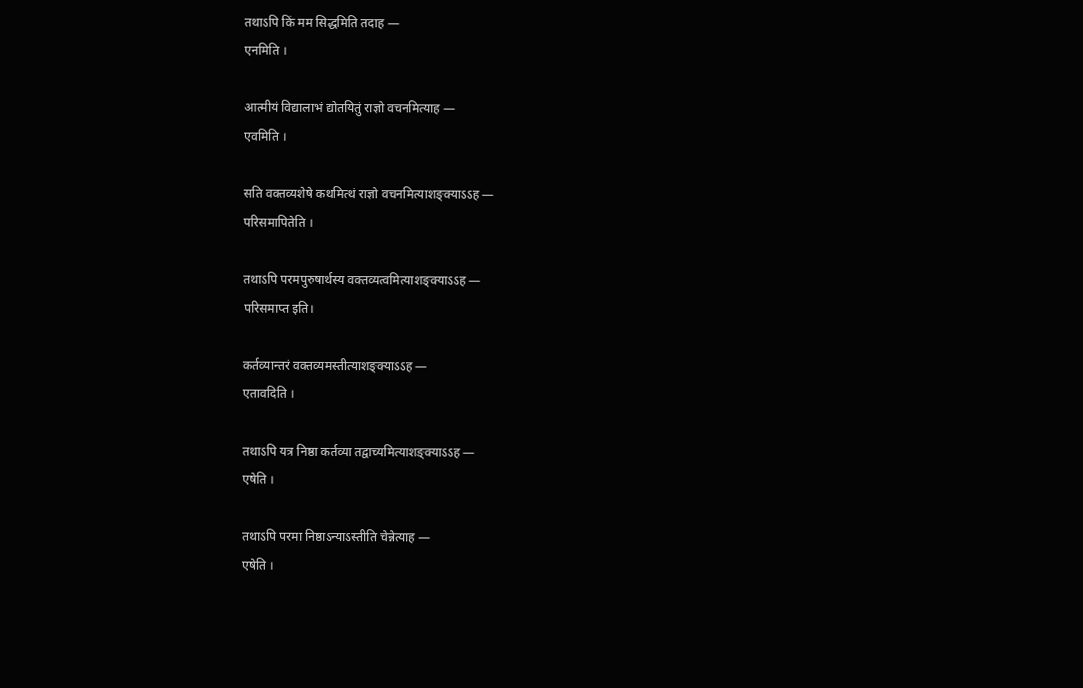तथाऽपि किं मम सिद्धमिति तदाह —
एनमिति ।

आत्मीयं विद्यालाभं द्योतयितुं राज्ञो वचनमित्याह —
एवमिति ।

सति वक्तव्यशेषे कथमित्थं राज्ञो वचनमित्याशङ्क्याऽऽह —
परिसमापितेति ।

तथाऽपि परमपुरुषार्थस्य वक्तव्यत्वमित्याशङ्क्याऽऽह —
परिसमाप्त इति।

कर्तव्यान्तरं वक्तव्यमस्तीत्याशङ्क्याऽऽह —
एतावदिति ।

तथाऽपि यत्र निष्ठा कर्तव्या तद्वाच्यमित्याशङ्क्याऽऽह —
एषेति ।

तथाऽपि परमा निष्ठाऽन्याऽस्तीति चेन्नेत्याह —
एषेति ।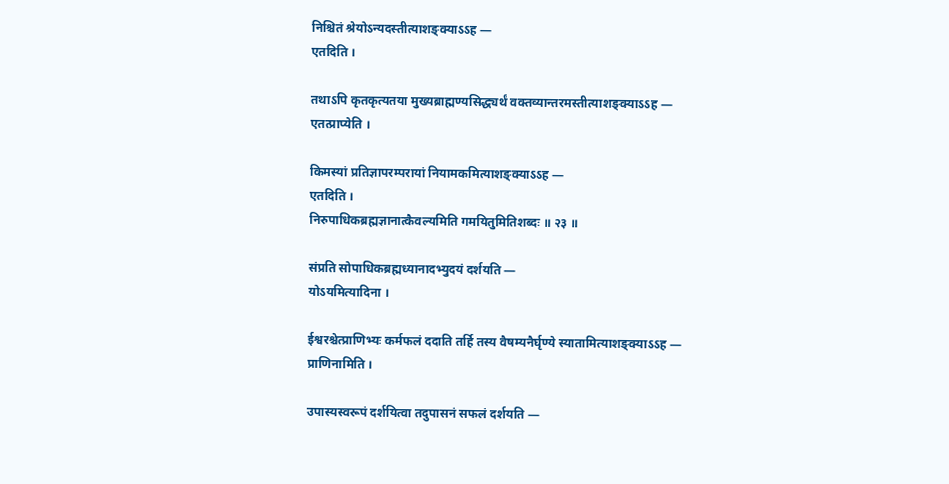निश्चितं श्रेयोऽन्यदस्तीत्याशङ्क्याऽऽह —
एतदिति ।

तथाऽपि कृतकृत्यतया मुख्यब्राह्मण्यसिद्ध्यर्थं वक्तव्यान्तरमस्तीत्याशङ्क्याऽऽह —
एतत्प्राप्येति ।

किमस्यां प्रतिज्ञापरम्परायां नियामकमित्याशङ्क्याऽऽह —
एतदिति ।
निरुपाधिकब्रह्मज्ञानात्कैवल्यमिति गमयितुमितिशब्दः ॥ २३ ॥

संप्रति सोपाधिकब्रह्मध्यानादभ्युदयं दर्शयति —
योऽयमित्यादिना ।

ईश्वरश्चेत्प्राणिभ्यः कर्मफलं ददाति तर्हि तस्य वैषम्यनैर्घृण्ये स्यातामित्याशङ्क्याऽऽह —
प्राणिनामिति ।

उपास्यस्वरूपं दर्शयित्वा तदुपासनं सफलं दर्शयति —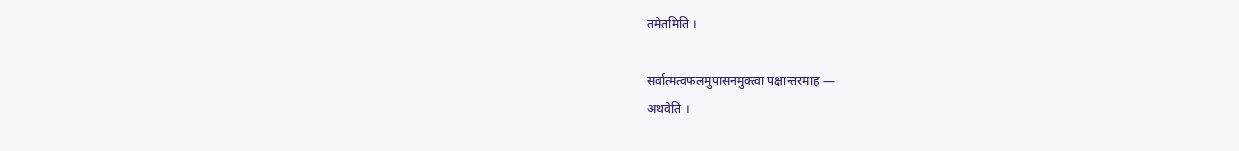तमेतमिति ।

सर्वात्मत्वफलमुपासनमुक्त्वा पक्षान्तरमाह —
अथवेति ।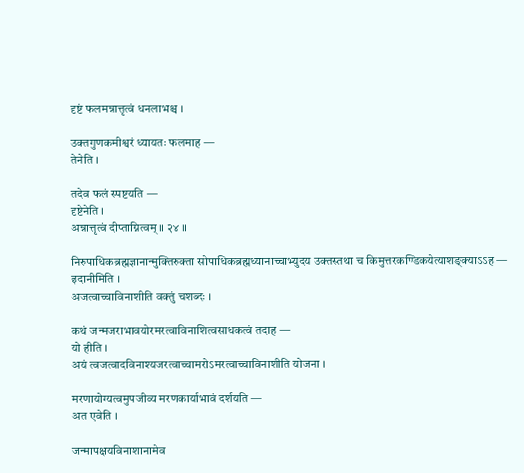दृष्टं फलमन्नात्तृत्वं धनलाभश्च ।

उक्तगुणकमीश्वरं ध्यायतः फलमाह —
तेनेति ।

तदेव फलं स्पष्टयति —
दृष्टेनेति ।
अन्नात्तृत्वं दीप्ताग्नित्वम् ॥ २४ ॥

निरुपाधिकब्रह्मज्ञानान्मुक्तिरुक्ता सोपाधिकब्रह्मध्यानाच्चाभ्युदय उक्तस्तथा च किमुत्तरकण्डिकयेत्याशङ्क्याऽऽह —
इदानीमिति ।
अजत्वाच्चाविनाशीति वक्तुं चशब्दः ।

कथं जन्मजराभावयोरमरत्वाविनाशित्वसाधकत्वं तदाह —
यो हीति ।
अयं त्वजत्वादविनाश्यजरत्वाच्चामरोऽमरत्वाच्चाविनाशीति योजना ।

मरणायोग्यत्वमुपजीव्य मरणकार्याभावं दर्शयति —
अत एवेति ।

जन्मापक्षयविनाशानामेव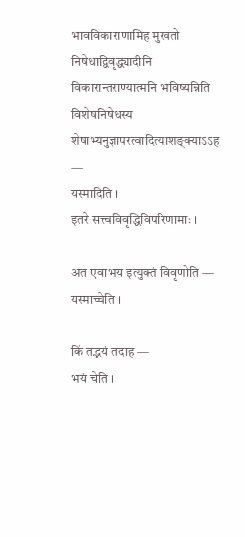भावविकाराणामिह मुखतो निषेधाद्विवृद्ध्यादीनि विकारान्तराण्यात्मनि भविष्यन्निति विशेषनिषेधस्य शेषाभ्यनुज्ञापरत्वादित्याशङ्क्याऽऽह —
यस्मादिति ।
इतरे सत्त्वविवृद्धिविपरिणामाः ।

अत एवाभय इत्युक्तं विवृणोति —
यस्माच्चेति ।

किं तद्भयं तदाह —
भयं चेति ।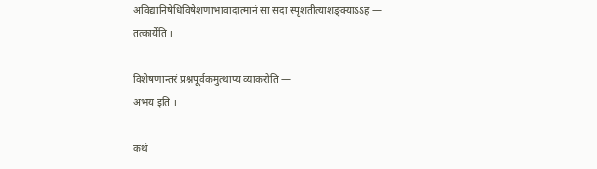अविद्यानिषेधिविषेशणाभावादात्मानं सा सदा स्पृशतीत्याशङ्क्याऽऽह —
तत्कार्येति ।

विशेषणान्तरं प्रश्नपूर्वकमुत्थाप्य व्याकरोति —
अभय इति ।

कथं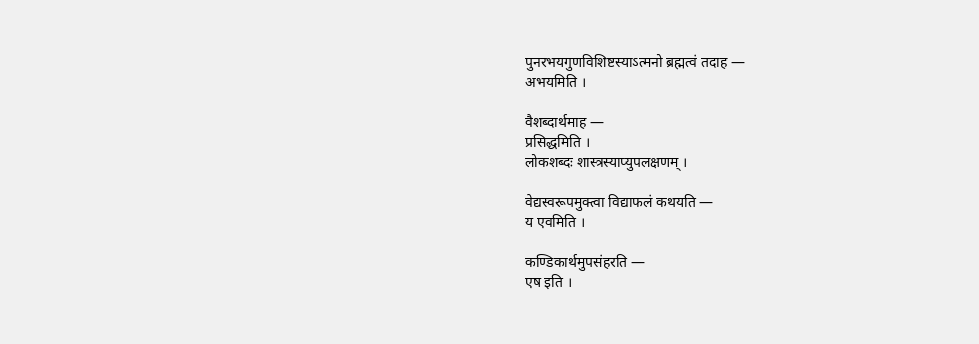पुनरभयगुणविशिष्टस्याऽत्मनो ब्रह्मत्वं तदाह —
अभयमिति ।

वैशब्दार्थमाह —
प्रसिद्धमिति ।
लोकशब्दः शास्त्रस्याप्युपलक्षणम् ।

वेद्यस्वरूपमुक्त्वा विद्याफलं कथयति —
य एवमिति ।

कण्डिकार्थमुपसंहरति —
एष इति ।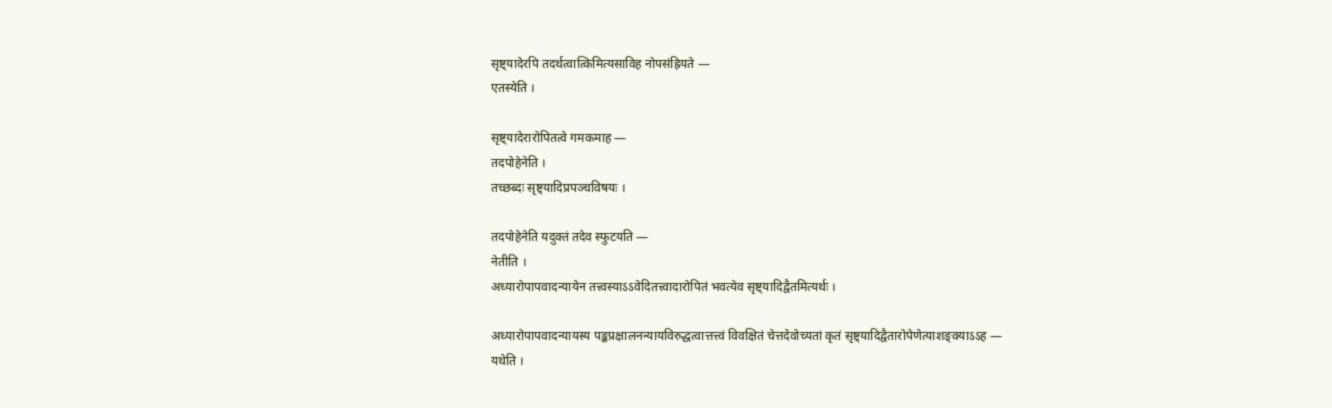सृष्ट्यादेरपि तदर्थत्वात्किमित्यसाविह नोपसंह्रियते —
एतस्येति ।

सृष्ट्यादेरारोपितत्वे गमकमाह —
तदपोहेनेति ।
तच्छब्दः सृष्ट्यादिप्रपञ्चविषयः ।

तदपोहेनेति यदुक्तं तदेव स्फुटयति —
नेतीति ।
अध्यारोपापवादन्यायेन तत्त्वस्याऽऽवेदितत्त्वादारोपितं भवत्येव सृष्ट्यादिद्वैतमित्यर्थः ।

अध्यारोपापवादन्यायस्य पङ्कप्रक्षालनन्यायविरुद्धत्वात्तत्त्वं विवक्षितं चेत्तदेवोच्यतां कृतं सृष्ट्यादिद्वैतारोपेणेत्याशङ्क्याऽऽह —
यथेति ।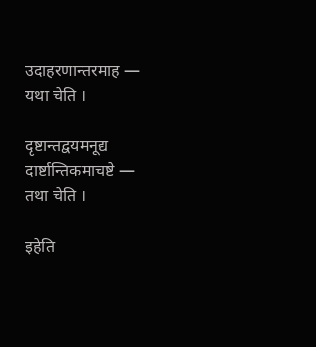उदाहरणान्तरमाह —
यथा चेति ।

दृष्टान्तद्वयमनूद्य दार्ष्टान्तिकमाचष्टे —
तथा चेति ।

इहेति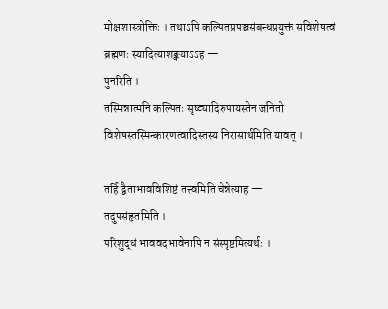मोक्षशास्त्रोक्तिः । तथाऽपि कल्पितप्रपञ्चसंबन्धप्रयुक्तं सविशेषत्वं ब्रह्मणः स्यादित्याशङ्क्याऽऽह —
पुनरिति ।
तस्मिन्नात्मनि कल्पितः सृष्ट्यादिरुपायस्तेन जनितो विशेषस्तस्मिन्कारणत्वादिस्तस्य निरासार्थमिति यावत् ।

तर्हि द्वैताभावविशिष्टं तत्त्वमिति चेन्नेत्याह —
तदुपसंहृतमिति ।
परिशुद्धं भाववदभावेनापि न संस्पृष्टमित्यर्थः ।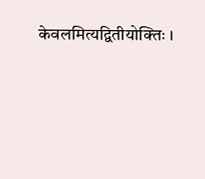केवलमित्यद्वितीयोक्तिः ।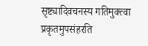सृष्ट्यादिवचनस्य गतिमुक्त्वा प्रकृतमुपसंहरति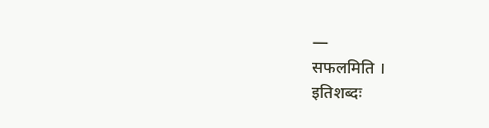—
सफलमिति ।
इतिशब्दः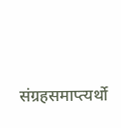संग्रहसमाप्त्यर्थो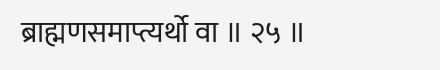ब्राह्मणसमाप्त्यर्थो वा ॥ २५ ॥